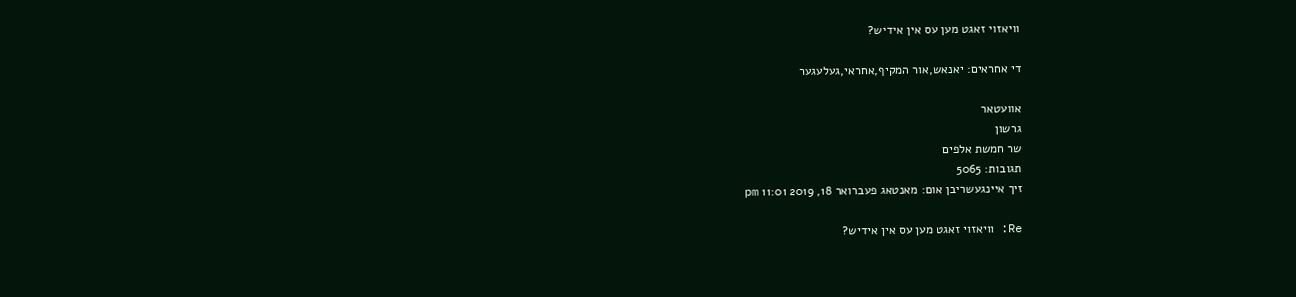וויאזוי זאגט מען עס אין אידיש?

די אחראים: יאנאש,אור המקיף,אחראי,געלעגער

אוועטאר
גרשון
שר חמשת אלפים
תגובות: 5065
זיך איינגעשריבן אום: מאנטאג פעברואר 18, 2019 11:01 pm

Re: וויאזוי זאגט מען עס אין אידיש?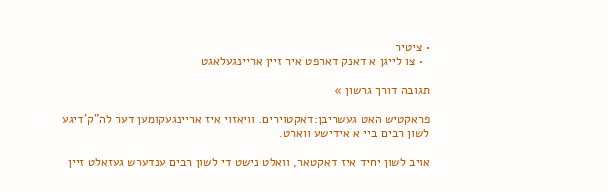• ציטיר
  • צו לייגן א דאנק דארפט איר זיין אריינגעלאגט

תגובה דורך גרשון »

פראקטיש האט געשריבן:דאקטוירים. וויאזוי איז אריינגעקומען דער לה"ק'דיגע לשון רבים ביי א אידישע ווארט.

אויב לשון יחיד איז דאקטאר, וואלט נישט די לשון רבים ענדערש געזאלט זיין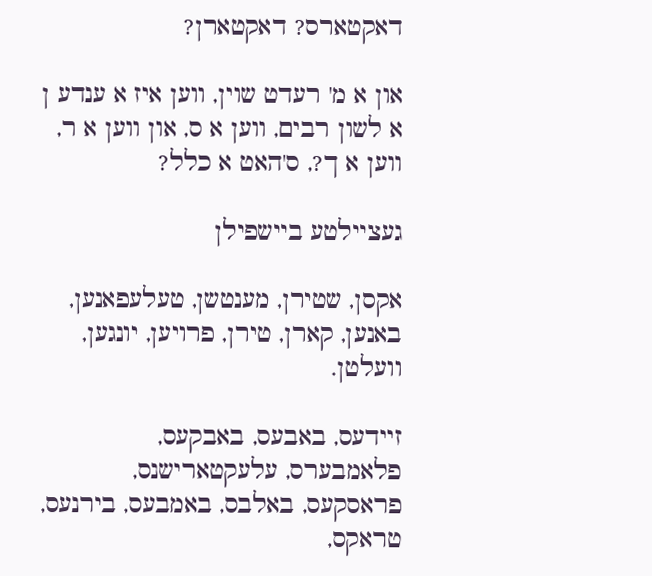דאקטארס? דאקטארן?

און א מ' רעדט שוין, ווען איז א ענדע ן א לשון רבים, ווען א ס, און ווען א ר, ווען א ך?, ס'האט א כלל?

געציילטע ביישפילן

אקסן, שטירן, מענטשן, טעלעפאנען, באנען, קארן, טירן, פרויען, יונגען, וועלטן.

זיידעס, באבעס, באבקעס, פלאמבערס, עלעקטארישנס, פראסקעס, באלבס, באמבעס, בירנעס, טראקס,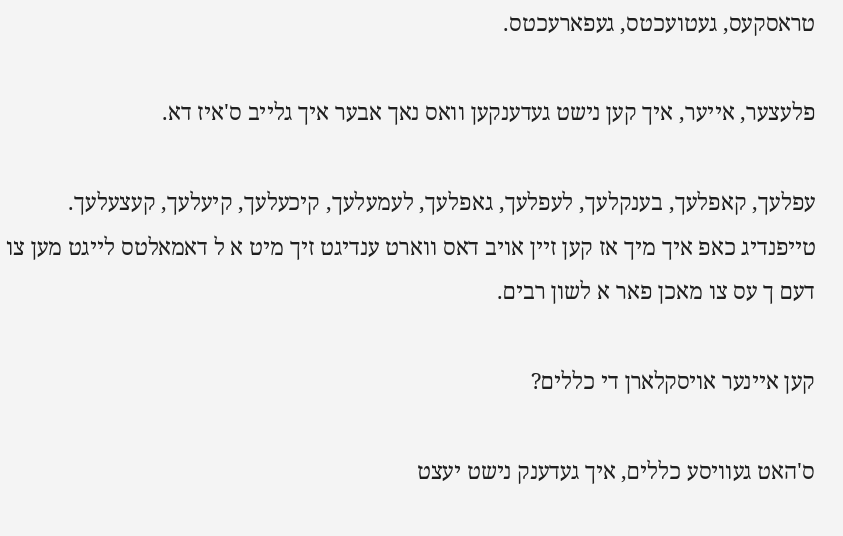טראסקעס, געטועכטס, געפארעכטס.

פלעצער, אייער, איך קען נישט געדענקען וואס נאך אבער איך גלייב ס'איז דא.

עפלעך, קאפלעך, בענקלעך, לעפלעך, גאפלעך, לעמעלעך, קיכעלעך, קיעלעך, קעצעלעך. טייפנדיג כאפ איך מיך אז קען זיין אויב דאס ווארט ענדיגט זיך מיט א ל דאמאלטס לייגט מען צו דעם ך עס צו מאכן פאר א לשון רבים.

קען איינער אויסקלארן די כללים?

ס'האט געוויסע כללים, איך געדענק נישט יעצט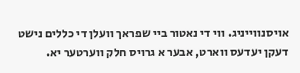אויסנווייניג. ווי די נאטור ביי שפראך וועלן די כללים נישט דעקן יעדעס ווארט, אבער א גרויס חלק ווערטער יא.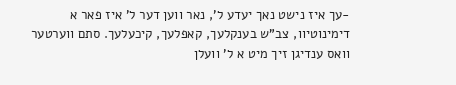-עך איז נישט נאך יעדע ל', נאר ווען דער ל' איז פאר א דימינוטיוו, צב"ש בענקלעך, קאפלעך, קיכעלעך. סתם ווערטער וואס ענדיגן זיך מיט א ל' וועלן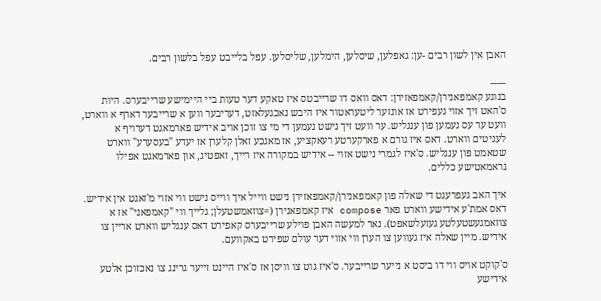האבן אין לשון רבים -ען: גאפלען, שיסלען, הימלען, שליסלען. עפל בלייבט עפל בלשון רבים.

-----
בנוגע קאמפאנירן/קאמפאזירן: דאס וואס דו שרייבטס איז טאקע דער טעות ביי היימישע שרייבערס. היות ס'האט זיך אזוי געפירט אז אונזער ליטעראטור איז היבש נאכגעלאזט, דעריבער ווען א שרייבער דארף א ווארט, וועט ער עס נעמען פון ענגליש. ער וועט זיך נישט נעמען די מי צו זוכן אויב אידיש פארמאגט דערויף א לעגיטים ווארט. דאס איז גורם א פארקערטע רעאקציע, אז מאנכע זאלן קלערן אז יעדע "בעסערע" ווארט שטאמט פון ענגליש. ס'איז לגמרי נישט אזוי -- אידיש במקורה איז רייך, זאפטיג, און פארמאגט אפילו גראמאטישע כללים.

איך האב געפרעגט די שאלה פון קאמפאנירן/קאמפאזירן נישט ווייל איך ווייס נישט ווי אזוי מ'זאגט אין אידיש. דאס אמת'ע אידישע ווארט פאר compose איז קאמפאנירן (=צוזאמשטעלן; גלייך ווי "קאמפאני" אז א צוזאמגעשטעלטע געזעלשאפט). נאר למעשה האבן פוילע שרייבערס קאפירט דאס ענגליש ווארט אריין צו אידיש. מיין שאלה איז געווען צו הערן ווי אזוי דער עולם שפירט באקוועם.

ס'קוקט אויס ווי דו ביסט א נייער שרייבער. ס'איז גוט צו וויסן אז ס'איז היינט זייער גרינג צו נאכזוכן אלטע אידישע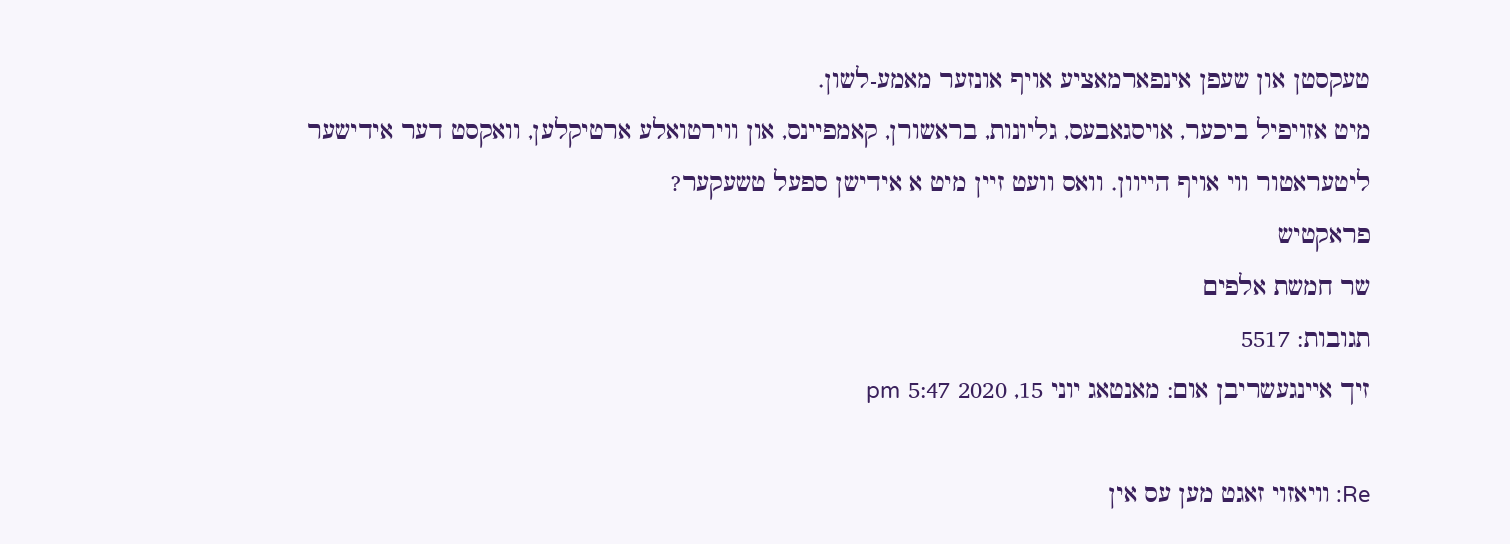טעקסטן און שעפן אינפארמאציע אויף אונזער מאמע-לשון.
מיט אזויפיל ביכער, אויסגאבעס, גליונות, בראשורן, קאמפיינס, און ווירטואלע ארטיקלען, וואקסט דער אידישער ליטעראטור ווי אויף הייוון. וואס וועט זיין מיט א אידישן ספעל טשעקער?
פראקטיש
שר חמשת אלפים
תגובות: 5517
זיך איינגעשריבן אום: מאנטאג יוני 15, 2020 5:47 pm

Re: וויאזוי זאגט מען עס אין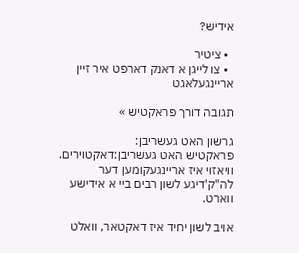אידיש?

  • ציטיר
  • צו לייגן א דאנק דארפט איר זיין אריינגעלאגט

תגובה דורך פראקטיש »

גרשון האט געשריבן:
פראקטיש האט געשריבן:דאקטוירים. וויאזוי איז אריינגעקומען דער לה"ק'דיגע לשון רבים ביי א אידישע ווארט.

אויב לשון יחיד איז דאקטאר, וואלט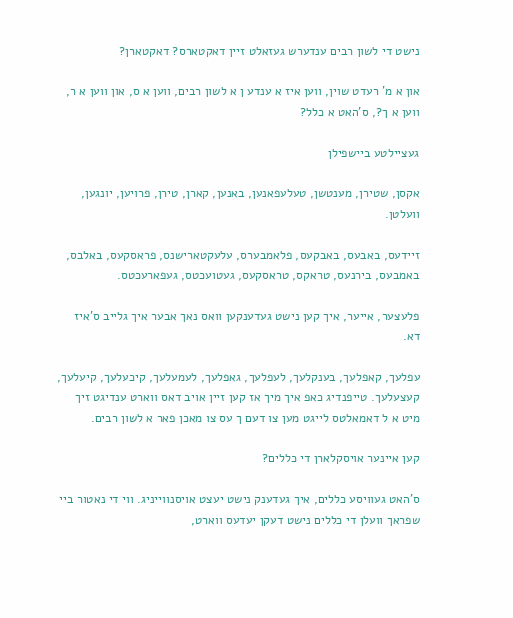נישט די לשון רבים ענדערש געזאלט זיין דאקטארס? דאקטארן?

און א מ' רעדט שוין, ווען איז א ענדע ן א לשון רבים, ווען א ס, און ווען א ר, ווען א ך?, ס'האט א כלל?

געציילטע ביישפילן

אקסן, שטירן, מענטשן, טעלעפאנען, באנען, קארן, טירן, פרויען, יונגען, וועלטן.

זיידעס, באבעס, באבקעס, פלאמבערס, עלעקטארישנס, פראסקעס, באלבס, באמבעס, בירנעס, טראקס, טראסקעס, געטועכטס, געפארעכטס.

פלעצער, אייער, איך קען נישט געדענקען וואס נאך אבער איך גלייב ס'איז דא.

עפלעך, קאפלעך, בענקלעך, לעפלעך, גאפלעך, לעמעלעך, קיכעלעך, קיעלעך, קעצעלעך. טייפנדיג כאפ איך מיך אז קען זיין אויב דאס ווארט ענדיגט זיך מיט א ל דאמאלטס לייגט מען צו דעם ך עס צו מאכן פאר א לשון רבים.

קען איינער אויסקלארן די כללים?

ס'האט געוויסע כללים, איך געדענק נישט יעצט אויסנווייניג. ווי די נאטור ביי שפראך וועלן די כללים נישט דעקן יעדעס ווארט,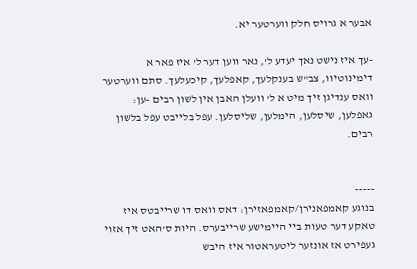אבער א גרויס חלק ווערטער יא.

-עך איז נישט נאך יעדע ל', נאר ווען דער ל' איז פאר א דימינוטיוו, צב"ש בענקלעך, קאפלעך, קיכעלעך. סתם ווערטער וואס ענדיגן זיך מיט א ל' וועלן האבן אין לשון רבים -ען: גאפלען, שיסלען, הימלען, שליסלען. עפל בלייבט עפל בלשון רבים.


-----
בנוגע קאמפאנירן/קאמפאזירן: דאס וואס דו שרייבטס איז טאקע דער טעות ביי היימישע שרייבערס. היות ס'האט זיך אזוי געפירט אז אונזער ליטעראטור איז היבש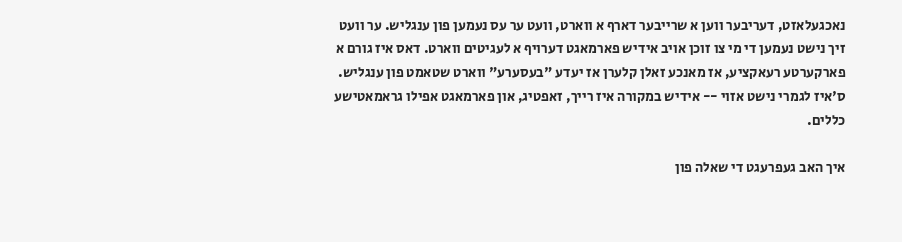נאכגעלאזט, דעריבער ווען א שרייבער דארף א ווארט, וועט ער עס נעמען פון ענגליש. ער וועט זיך נישט נעמען די מי צו זוכן אויב אידיש פארמאגט דערויף א לעגיטים ווארט. דאס איז גורם א פארקערטע רעאקציע, אז מאנכע זאלן קלערן אז יעדע "בעסערע" ווארט שטאמט פון ענגליש. ס'איז לגמרי נישט אזוי -- אידיש במקורה איז רייך, זאפטיג, און פארמאגט אפילו גראמאטישע כללים.

איך האב געפרעגט די שאלה פון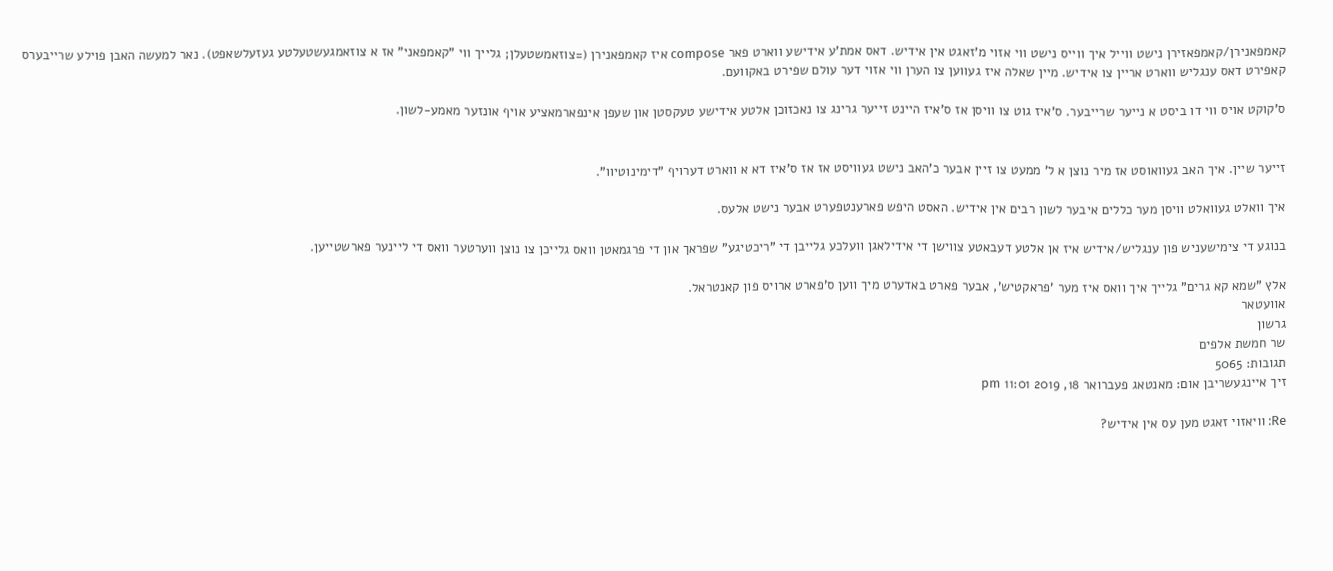קאמפאנירן/קאמפאזירן נישט ווייל איך ווייס נישט ווי אזוי מ'זאגט אין אידיש. דאס אמת'ע אידישע ווארט פאר compose איז קאמפאנירן (=צוזאמשטעלן; גלייך ווי "קאמפאני" אז א צוזאמגעשטעלטע געזעלשאפט). נאר למעשה האבן פוילע שרייבערס קאפירט דאס ענגליש ווארט אריין צו אידיש. מיין שאלה איז געווען צו הערן ווי אזוי דער עולם שפירט באקוועם.

ס'קוקט אויס ווי דו ביסט א נייער שרייבער. ס'איז גוט צו וויסן אז ס'איז היינט זייער גרינג צו נאכזוכן אלטע אידישע טעקסטן און שעפן אינפארמאציע אויף אונזער מאמע-לשון.


זייער שיין. איך האב געוואוסט אז מיר נוצן א ל' ממעט צו זיין אבער כ'האב נישט געוויסט אז אז ס'איז דא א ווארט דערויף "דימינוטיוו".

איך וואלט געוואלט וויסן מער כללים איבער לשון רבים אין אידיש. האסט היפש פארענטפערט אבער נישט אלעס.

בנוגע די צימישעניש פון ענגליש/אידיש איז אן אלטע דעבאטע צווישן די אידילאגן וועלכע גלייבן די "ריכטיגע" שפראך און די פרגמאטן וואס גלייכן צו נוצן ווערטער וואס די ליינער פארשטייען.

אלץ "שמא קא גרים" גלייך איך וואס איז מער 'פראקטיש', אבער פארט באדערט מיך ווען ס'פארט ארויס פון קאנטראל.
אוועטאר
גרשון
שר חמשת אלפים
תגובות: 5065
זיך איינגעשריבן אום: מאנטאג פעברואר 18, 2019 11:01 pm

Re: וויאזוי זאגט מען עס אין אידיש?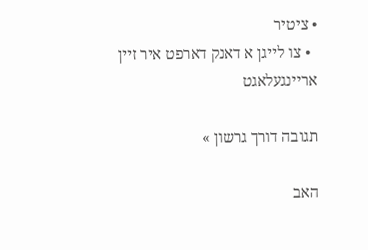• ציטיר
  • צו לייגן א דאנק דארפט איר זיין אריינגעלאגט

תגובה דורך גרשון »

האב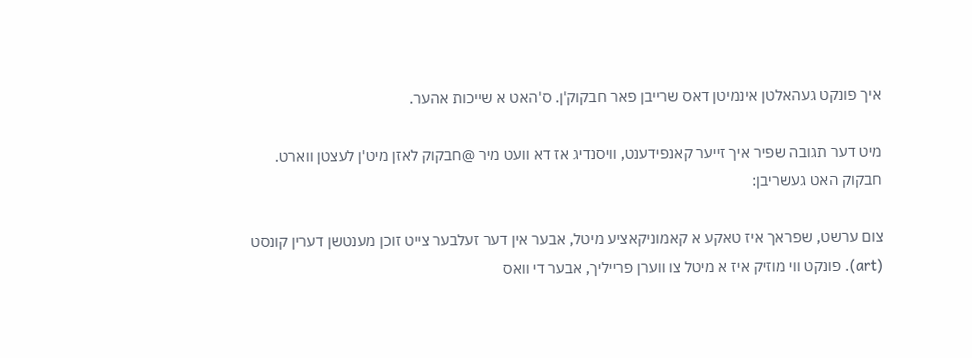איך פונקט געהאלטן אינמיטן דאס שרייבן פאר חבקוק'ן. ס'האט א שייכות אהער.

מיט דער תגובה שפיר איך זייער קאנפידענט, וויסנדיג אז דא וועט מיר @חבקוק לאזן מיט'ן לעצטן ווארט.
חבקוק האט געשריבן:

צום ערשט, שפראך איז טאקע א קאמוניקאציע מיטל, אבער אין דער זעלבער צייט זוכן מענטשן דערין קונסט (art). פונקט ווי מוזיק איז א מיטל צו ווערן פרייליך, אבער די וואס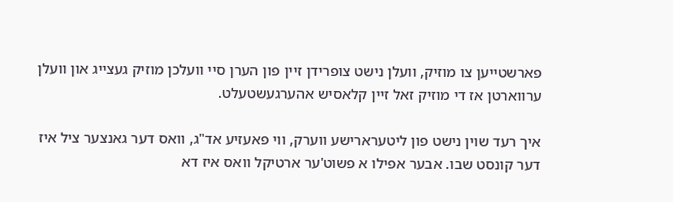פארשטייען צו מוזיק, וועלן נישט צופרידן זיין פון הערן סיי וועלכן מוזיק געצייג און וועלן ערווארטן אז די מוזיק זאל זיין קלאסיש אהערגעשטעלט.

איך רעד שוין נישט פון ליטערארישע ווערק, ווי פאעזיע אד"ג, וואס דער גאנצער ציל איז דער קונסט שבו. אבער אפילו א פשוט'ער ארטיקל וואס איז דא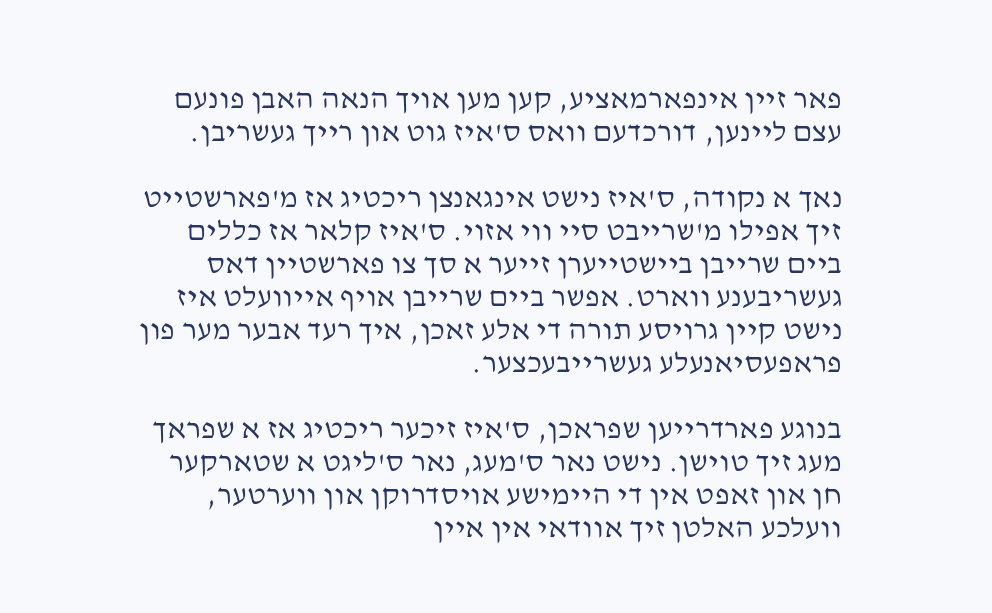פאר זיין אינפארמאציע, קען מען אויך הנאה האבן פונעם עצם ליינען, דורכדעם וואס ס'איז גוט און רייך געשריבן.

נאך א נקודה, ס'איז נישט אינגאנצן ריכטיג אז מ'פארשטייט זיך אפילו מ'שרייבט סיי ווי אזוי. ס'איז קלאר אז כללים ביים שרייבן ביישטייערן זייער א סך צו פארשטיין דאס געשריבענע ווארט. אפשר ביים שרייבן אויף אייוועלט איז נישט קיין גרויסע תורה די אלע זאכן, איך רעד אבער מער פון פראפעסיאנעלע געשרייבעכצער.

בנוגע פארדרייען שפראכן, ס'איז זיכער ריכטיג אז א שפראך מעג זיך טוישן. נישט נאר ס'מעג, נאר ס'ליגט א שטארקער חן און זאפט אין די היימישע אויסדרוקן און ווערטער, וועלכע האלטן זיך אוודאי אין איין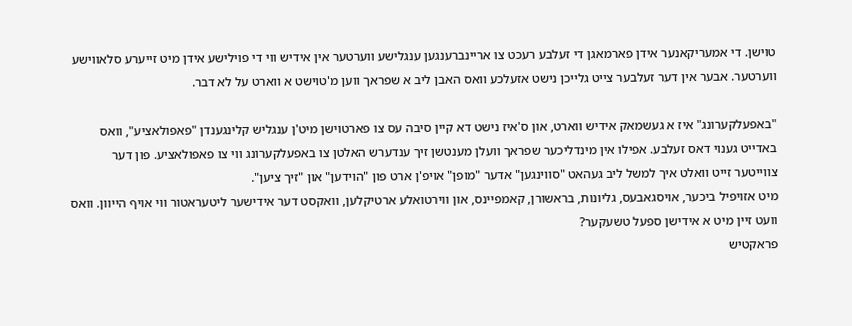טוישן. די אמעריקאנער אידן פארמאגן די זעלבע רעכט צו אריינברענגען ענגלישע ווערטער אין אידיש ווי די פוילישע אידן מיט זייערע סלאווישע ווערטער. אבער אין דער זעלבער צייט גלייכן נישט אזעלכע וואס האבן ליב א שפראך ווען מ'טוישט א ווארט על לא דבר.

"באפעלקערונג" איז א געשמאק אידיש ווארט, און ס'איז נישט דא קיין סיבה עס צו פארטוישן מיט'ן ענגליש קלינגענדן "פאפולאציע", וואס באדייט גענוי דאס זעלבע. אפילו אין מינדליכער שפראך וועלן מענטשן זיך ענדערש האלטן צו באפעלקערונג ווי צו פאפולאציע. פון דער צווייטער זייט וואלט איך למשל ליב געהאט "סווינגען" אדער "מופן" אויפ'ן ארט פון "הוידען" און "זיך ציען".
מיט אזויפיל ביכער, אויסגאבעס, גליונות, בראשורן, קאמפיינס, און ווירטואלע ארטיקלען, וואקסט דער אידישער ליטעראטור ווי אויף הייוון. וואס וועט זיין מיט א אידישן ספעל טשעקער?
פראקטיש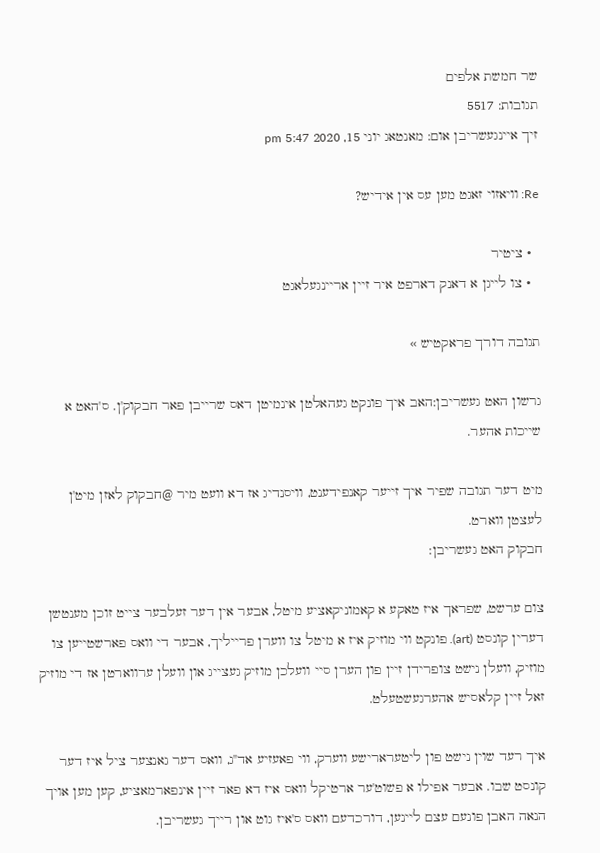שר חמשת אלפים
תגובות: 5517
זיך איינגעשריבן אום: מאנטאג יוני 15, 2020 5:47 pm

Re: וויאזוי זאגט מען עס אין אידיש?

  • ציטיר
  • צו לייגן א דאנק דארפט איר זיין אריינגעלאגט

תגובה דורך פראקטיש »

גרשון האט געשריבן:האב איך פונקט געהאלטן אינמיטן דאס שרייבן פאר חבקוק'ן. ס'האט א שייכות אהער.

מיט דער תגובה שפיר איך זייער קאנפידענט, וויסנדיג אז דא וועט מיר @חבקוק לאזן מיט'ן לעצטן ווארט.
חבקוק האט געשריבן:

צום ערשט, שפראך איז טאקע א קאמוניקאציע מיטל, אבער אין דער זעלבער צייט זוכן מענטשן דערין קונסט (art). פונקט ווי מוזיק איז א מיטל צו ווערן פרייליך, אבער די וואס פארשטייען צו מוזיק, וועלן נישט צופרידן זיין פון הערן סיי וועלכן מוזיק געצייג און וועלן ערווארטן אז די מוזיק זאל זיין קלאסיש אהערגעשטעלט.

איך רעד שוין נישט פון ליטערארישע ווערק, ווי פאעזיע אד"ג, וואס דער גאנצער ציל איז דער קונסט שבו. אבער אפילו א פשוט'ער ארטיקל וואס איז דא פאר זיין אינפארמאציע, קען מען אויך הנאה האבן פונעם עצם ליינען, דורכדעם וואס ס'איז גוט און רייך געשריבן.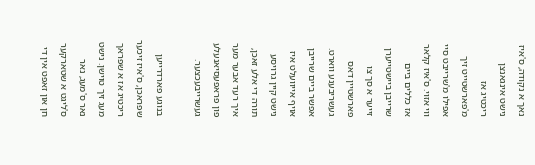נאך א נקודה, ס'איז נישט אינגאנצן ריכטיג אז מ'פארשטייט זיך אפילו מ'שרייבט סיי ווי אזוי. ס'איז קלאר אז כללים ביים שרייבן ביישטייערן זייער א סך צו פארשטיין דאס געשריבענע ווארט. אפשר ביים שרייבן אויף אייוועלט איז נישט קיין גרויסע תורה די אלע זאכן, איך רעד אבער מער פון פראפעסיאנעלע געשרייבעכצער.

בנוגע פארדרייען שפראכן, ס'איז זיכער ריכטיג אז א שפראך מעג זיך טוישן. נישט נאר ס'מעג, נאר ס'ליגט א שטארקער חן און זאפט אין די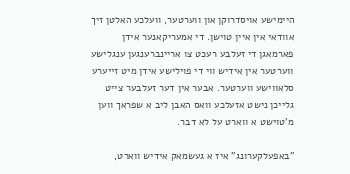היימישע אויסדרוקן און ווערטער, וועלכע האלטן זיך אוודאי אין איין טוישן. די אמעריקאנער אידן פארמאגן די זעלבע רעכט צו אריינברענגען ענגלישע ווערטער אין אידיש ווי די פוילישע אידן מיט זייערע סלאווישע ווערטער. אבער אין דער זעלבער צייט גלייכן נישט אזעלכע וואס האבן ליב א שפראך ווען מ'טוישט א ווארט על לא דבר.

"באפעלקערונג" איז א געשמאק אידיש ווארט,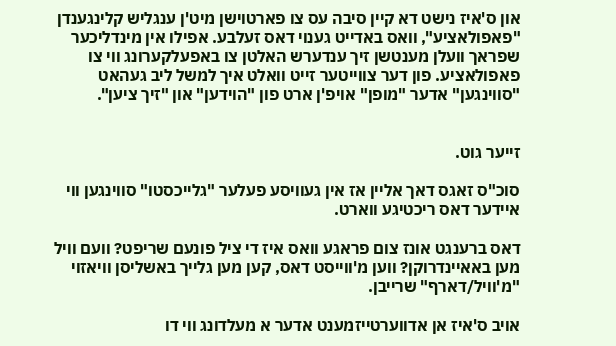און ס'איז נישט דא קיין סיבה עס צו פארטוישן מיט'ן ענגליש קלינגענדן "פאפולאציע", וואס באדייט גענוי דאס זעלבע. אפילו אין מינדליכער שפראך וועלן מענטשן זיך ענדערש האלטן צו באפעלקערונג ווי צו פאפולאציע. פון דער צווייטער זייט וואלט איך למשל ליב געהאט "סווינגען" אדער "מופן" אויפ'ן ארט פון "הוידען" און "זיך ציען".


זייער גוט.

סוכ"ס זאגס דאך אליין אז אין געוויסע פעלער "גלייכסטו" סווינגען ווי איידער דאס ריכטיגע ווארט.

דאס ברענגט אונז צום פראגע וואס איז די ציל פונעם שריפט? וועם וויל מען באאיינדרוקן? ווען מ'ווייסט דאס, קען מען גלייך באשליסן וויאזוי "מ'וויל/דארף" שרייבן.

אויב ס'איז אן אדווערטייזמענט אדער א מעלדונג ווי דו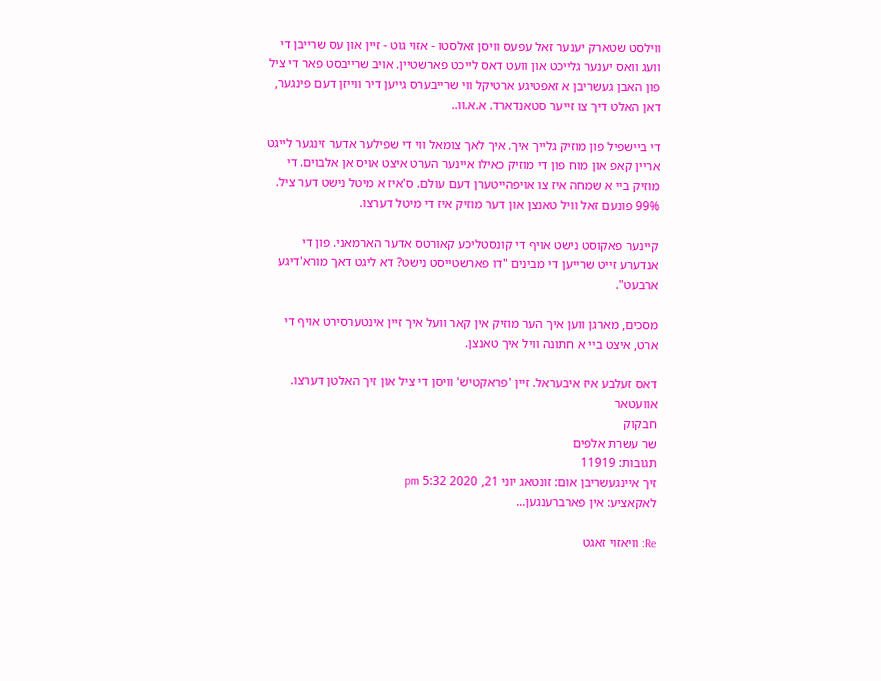ווילסט שטארק יענער זאל עפעס וויסן זאלסטו - אזוי גוט - זיין און עס שרייבן די וועג וואס יענער גלייכט און וועט דאס לייכט פארשטיין. אויב שרייבסט פאר די ציל פון האבן געשריבן א זאפטיגע ארטיקל ווי שרייבערס גייען דיר ווייזן דעם פינגער, דאן האלט דיך צו זייער סטאנדארד. א.א.וו..

די ביישפיל פון מוזיק גלייך איך. איך לאך צומאל ווי די שפילער אדער זינגער לייגט אריין קאפ און מוח פון די מוזיק כאילו איינער הערט איצט אויס אן אלבוים. די מוזיק ביי א שמחה איז צו אויפהייטערן דעם עולם. ס'איז א מיטל נישט דער ציל. 99% פונעם זאל וויל טאנצן און דער מוזיק איז די מיטל דערצו.

קיינער פאקוסט נישט אויף די קונסטליכע קאורטס אדער הארמאני. פון די אנדערע זייט שרייען די מבינים "דו פארשטייסט נישט? דא ליגט דאך מורא'דיגע ארבעט".

מסכים, מארגן ווען איך הער מוזיק אין קאר וועל איך זיין אינטערסירט אויף די ארט, איצט ביי א חתונה וויל איך טאנצן.

דאס זעלבע איז איבעראל. זיין 'פראקטיש' וויסן די ציל און זיך האלטן דערצו.
אוועטאר
חבקוק
שר עשרת אלפים
תגובות: 11919
זיך איינגעשריבן אום: זונטאג יוני 21, 2020 5:32 pm
לאקאציע: אין פארברענגען...

Re: וויאזוי זאגט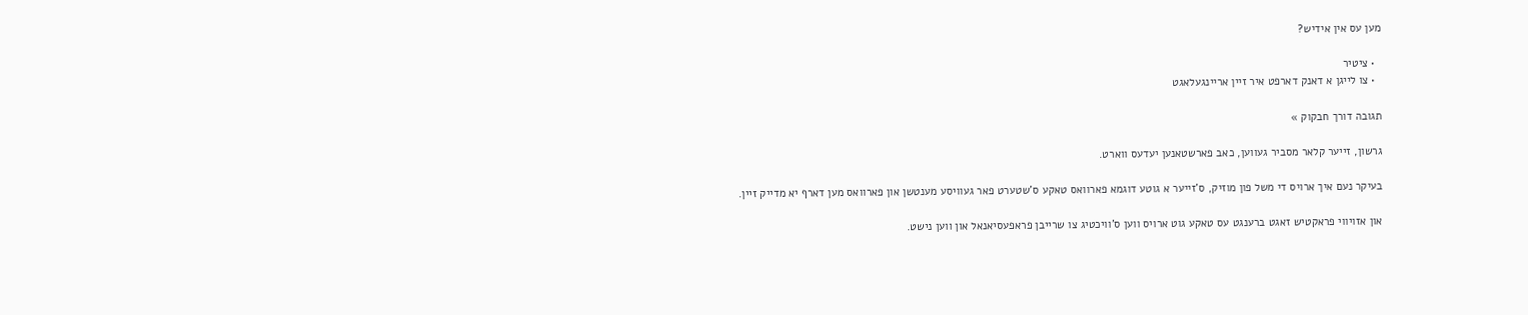מען עס אין אידיש?

  • ציטיר
  • צו לייגן א דאנק דארפט איר זיין אריינגעלאגט

תגובה דורך חבקוק »

גרשון, זייער קלאר מסביר געווען, כאב פארשטאנען יעדעס ווארט.

בעיקר נעם איך ארויס די משל פון מוזיק, ס'זייער א גוטע דוגמא פארוואס טאקע ס'שטערט פאר געוויסע מענטשן און פארוואס מען דארף יא מדייק זיין.

און אזויווי פראקטיש זאגט ברענגט עס טאקע גוט ארויס ווען ס'וויכטיג צו שרייבן פראפעסיאנאל און ווען נישט.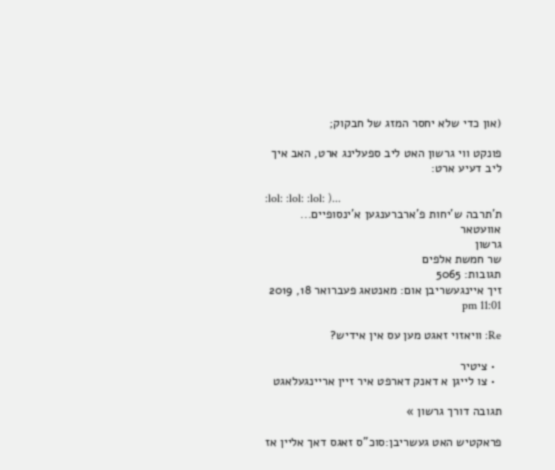(און כדי שלא יחסר המזג של חבקוק;

פונקט ווי גרשון האט ליב ספעלינג ארט, האב איך ליב דעיע ארט:

:lol: :lol: :lol: )...
ת'תרבה ש'יחות פ'ארברענגען א'ינסופיים...
אוועטאר
גרשון
שר חמשת אלפים
תגובות: 5065
זיך איינגעשריבן אום: מאנטאג פעברואר 18, 2019 11:01 pm

Re: וויאזוי זאגט מען עס אין אידיש?

  • ציטיר
  • צו לייגן א דאנק דארפט איר זיין אריינגעלאגט

תגובה דורך גרשון »

פראקטיש האט געשריבן:סוכ"ס זאגס דאך אליין אז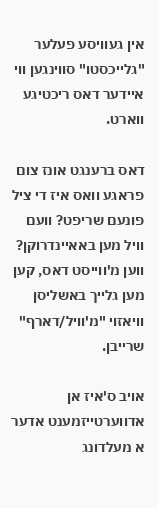אין געוויסע פעלער "גלייכסטו" סווינגען ווי איידער דאס ריכטיגע ווארט.

דאס ברענגט אונז צום פראגע וואס איז די ציל פונעם שריפט? וועם וויל מען באאיינדרוקן? ווען מ'ווייסט דאס, קען מען גלייך באשליסן וויאזוי "מ'וויל/דארף" שרייבן.

אויב ס'איז אן אדווערטייזמענט אדער א מעלדונג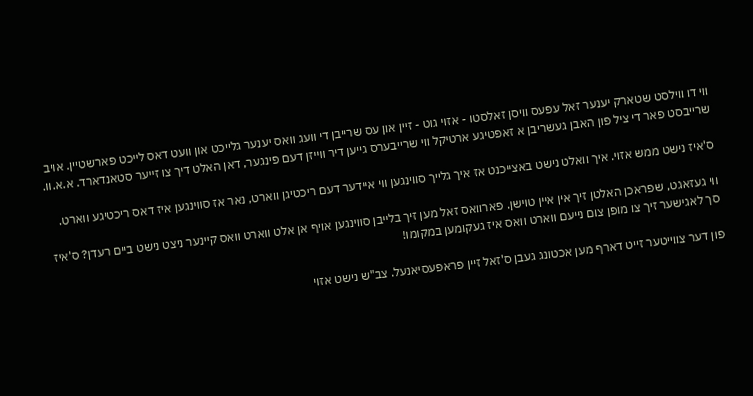ווי דו ווילסט שטארק יענער זאל עפעס וויסן זאלסטו - אזוי גוט - זיין און עס שרייבן די וועג וואס יענער גלייכט און וועט דאס לייכט פארשטיין. אויב שרייבסט פאר די ציל פון האבן געשריבן א זאפטיגע ארטיקל ווי שרייבערס גייען דיר ווייזן דעם פינגער, דאן האלט דיך צו זייער סטאנדארד. א.א.וו.

ס'איז נישט ממש אזוי. איך וואלט נישט באצייכנט אז איך גלייך סווינגען ווי איידער דעם ריכטיגן ווארט, נאר אז סווינגען איז דאס ריכטיגע ווארט.

ווי געזאגט, שפראכן האלטן זיך אין איין טוישן. פארוואס זאל מען זיך בלייבן סווינגען אויף אן אלט ווארט וואס קיינער ניצט נישט ביים רעדן? ס'איז סך לאגישער זיך צו מופן צום נייעם ווארט וואס איז געקומען במקומו!

פון דער צווייטער זייט דארף מען אכטונג געבן ס'זאל זיין פראפעסיאנעל. צב"ש נישט אזוי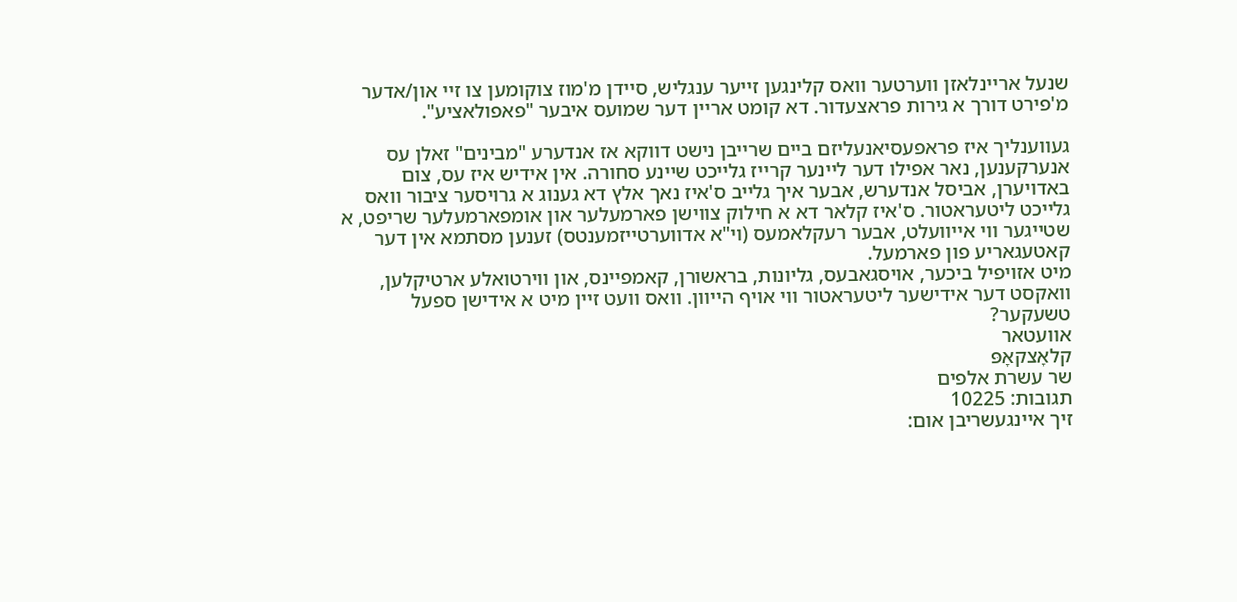שנעל אריינלאזן ווערטער וואס קלינגען זייער ענגליש, סיידן מ'מוז צוקומען צו זיי און/אדער מ'פירט דורך א גירות פראצעדור. דא קומט אריין דער שמועס איבער "פאפולאציע".

געווענליך איז פראפעסיאנעליזם ביים שרייבן נישט דווקא אז אנדערע "מבינים" זאלן עס אנערקענען, נאר אפילו דער ליינער קרייז גלייכט שיינע סחורה. אין אידיש איז עס, צום באדויערן, אביסל אנדערש, אבער איך גלייב ס'איז נאך אלץ דא גענוג א גרויסער ציבור וואס גלייכט ליטעראטור. ס'איז קלאר דא א חילוק צווישן פארמעלער און אומפארמעלער שריפט, א שטייגער ווי אייוועלט, אבער רעקלאמעס (וי"א אדווערטייזמענטס) זענען מסתמא אין דער קאטעגאריע פון פארמעל.
מיט אזויפיל ביכער, אויסגאבעס, גליונות, בראשורן, קאמפיינס, און ווירטואלע ארטיקלען, וואקסט דער אידישער ליטעראטור ווי אויף הייוון. וואס וועט זיין מיט א אידישן ספעל טשעקער?
אוועטאר
קלאָצקאָפּ
שר עשרת אלפים
תגובות: 10225
זיך איינגעשריבן אום: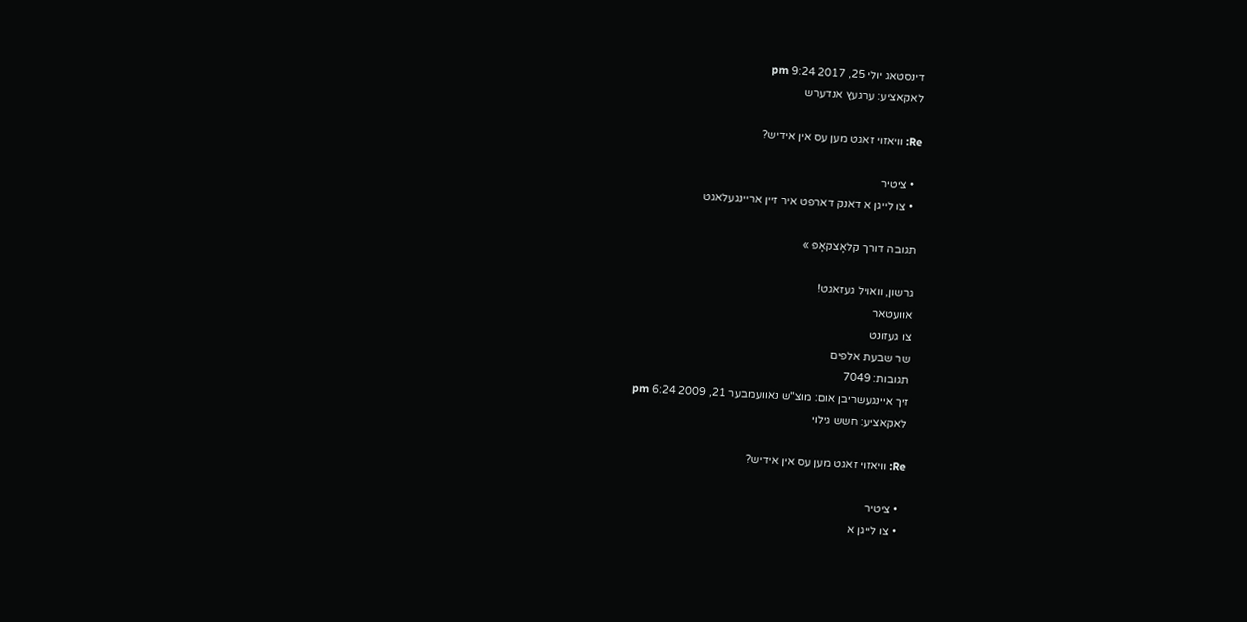דינסטאג יולי 25, 2017 9:24 pm
לאקאציע: ערגעץ אנדערש

Re: וויאזוי זאגט מען עס אין אידיש?

  • ציטיר
  • צו לייגן א דאנק דארפט איר זיין אריינגעלאגט

תגובה דורך קלאָצקאָפּ »

גרשון, וואויל געזאגט!
אוועטאר
צו געזונט
שר שבעת אלפים
תגובות: 7049
זיך איינגעשריבן אום: מוצ"ש נאוועמבער 21, 2009 6:24 pm
לאקאציע: חשש גילוי

Re: וויאזוי זאגט מען עס אין אידיש?

  • ציטיר
  • צו לייגן א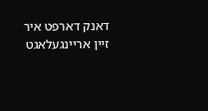דאנק דארפט איר זיין אריינגעלאגט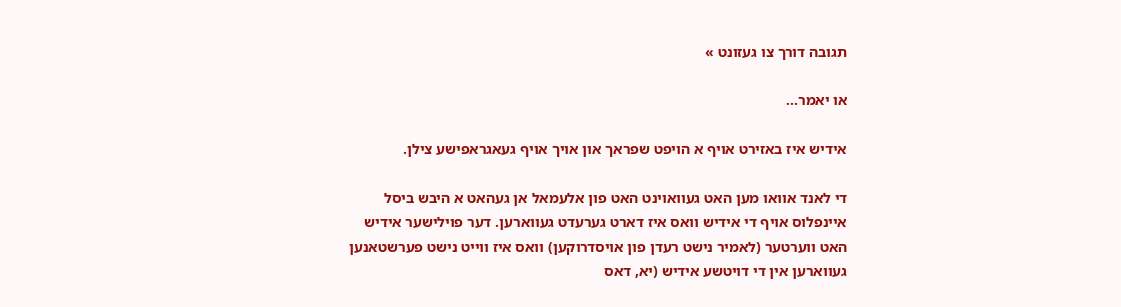תגובה דורך צו געזונט »

או יאמר...

אידיש איז באזירט אויף א הויפט שפראך און אויך אויף געאגראפישע צילן.

די לאנד אוואו מען האט געוואוינט האט פון אלעמאל אן געהאט א היבש ביסל איינפלוס אויף די אידיש וואס איז דארט גערעדט געווארען. דער פוילישער אידיש האט ווערטער (לאמיר נישט רעדן פון אויסדרוקען) וואס איז ווייט נישט פערשטאנען געווארען אין די דויטשע אידיש (יא, דאס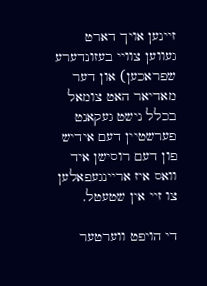זיינען אויך דארט געווען צוויי בעזונדערע שפראכען) און דער מאדיאר האט צומאל בכלל נישט געקאנט פערשטיין דעם אידיש פון דעם רוסישן איד וואס איז אריינגעפאלען צו זיי אין שטעטל.

די הויפט ווערטער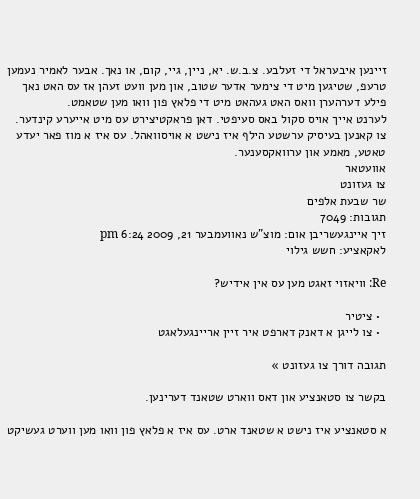זיינען איבעראל די זעלבע. צ.ב.ש. יא, ניין, גיי, קום, או נאך. אבער לאמיר נעמען טרעפ, שטיגען מיט די צימער אדער שטוב, און מען וועט זעהן אז עס האט נאך פילע דערהערן וואס האט געהאט מיט די פלאץ פון וואו מען שטאמט.
לערנט אייך אויס סקול באס סעיפטי. דאן פראקטיצירט עס מיט אייערע קינדער.
צו קאנען בעיסיק ערשטע הילף איז נישט א אויסוואהל. עס איז א מוז פאר יעדע טאטע, מאמע און ערוואקסענער.
אוועטאר
צו געזונט
שר שבעת אלפים
תגובות: 7049
זיך איינגעשריבן אום: מוצ"ש נאוועמבער 21, 2009 6:24 pm
לאקאציע: חשש גילוי

Re: וויאזוי זאגט מען עס אין אידיש?

  • ציטיר
  • צו לייגן א דאנק דארפט איר זיין אריינגעלאגט

תגובה דורך צו געזונט »

בקשר צו סטאנציע און דאס ווארט שטאנד דערינען.

א סטאנציע איז נישט א שטאנד ארט. עס איז א פלאץ פון וואו מען ווערט געשיקט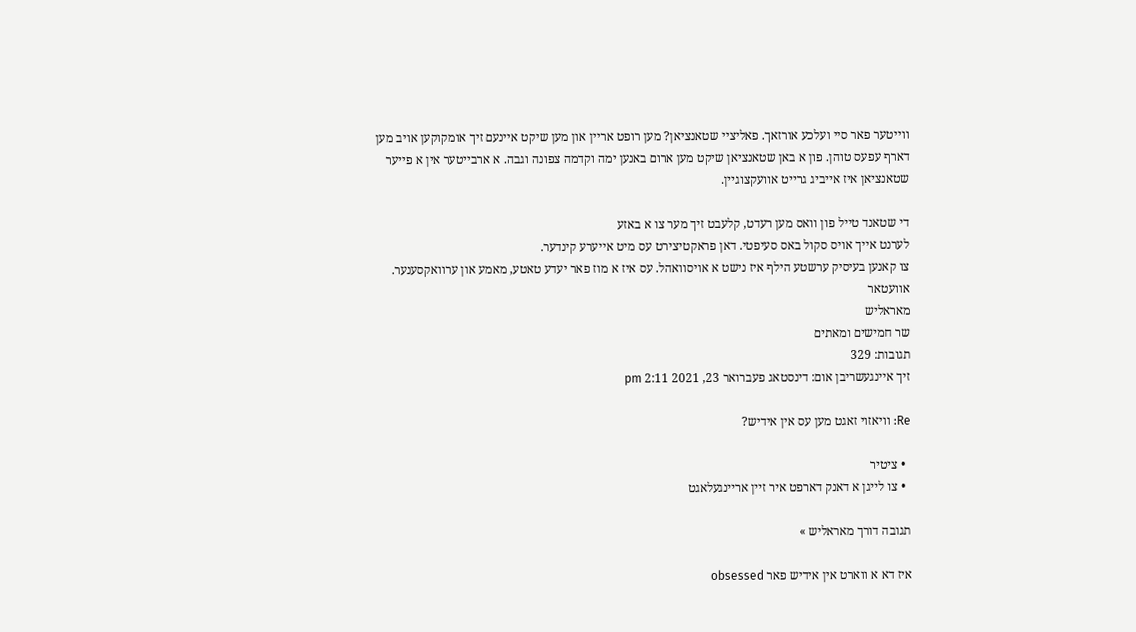ווייטער פאר סיי ועלכע אורזאך. פאליציי שטאנציאן? מען רופט אריין און מען שיקט איינעם זיך אומקוקען אויב מען דארף עפעס טוהן. פון א באן שטאנציאן שיקט מען ארום באנען ימה וקדמה צפונה וגבה. א ארבייטער אין א פייער שטאנציאן איז אייביג גרייט אוועקצוגיין.

די שטאנד טייל פון וואס מען רעדט, קלעבט זיך מער צו א באזע
לערנט אייך אויס סקול באס סעיפטי. דאן פראקטיצירט עס מיט אייערע קינדער.
צו קאנען בעיסיק ערשטע הילף איז נישט א אויסוואהל. עס איז א מוז פאר יעדע טאטע, מאמע און ערוואקסענער.
אוועטאר
מאראליש
שר חמישים ומאתים
תגובות: 329
זיך איינגעשריבן אום: דינסטאג פעברואר 23, 2021 2:11 pm

Re: וויאזוי זאגט מען עס אין אידיש?

  • ציטיר
  • צו לייגן א דאנק דארפט איר זיין אריינגעלאגט

תגובה דורך מאראליש »

איז דא א ווארט אין אידיש פאר obsessed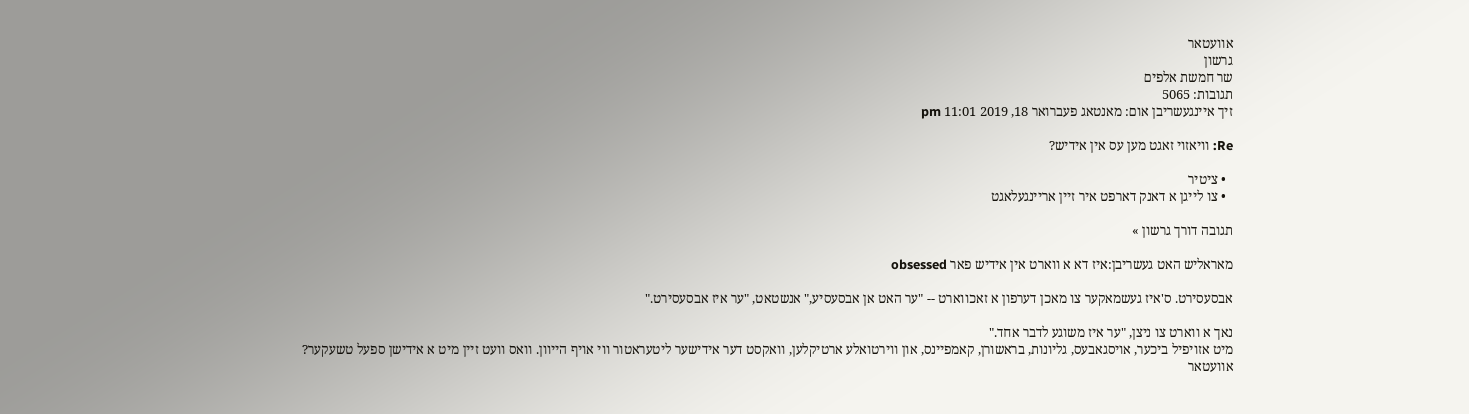אוועטאר
גרשון
שר חמשת אלפים
תגובות: 5065
זיך איינגעשריבן אום: מאנטאג פעברואר 18, 2019 11:01 pm

Re: וויאזוי זאגט מען עס אין אידיש?

  • ציטיר
  • צו לייגן א דאנק דארפט איר זיין אריינגעלאגט

תגובה דורך גרשון »

מאראליש האט געשריבן:איז דא א ווארט אין אידיש פאר obsessed

אבסעסירט. ס'איז געשמאקער צו מאכן דערפון א זאכווארט -- "ער האט אן אבסעסיע," אנשטאט, "ער איז אבסעסירט."

נאך א ווארט צו ניצן, "ער איז משוגע לדבר אחד."
מיט אזויפיל ביכער, אויסגאבעס, גליונות, בראשורן, קאמפיינס, און ווירטואלע ארטיקלען, וואקסט דער אידישער ליטעראטור ווי אויף הייוון. וואס וועט זיין מיט א אידישן ספעל טשעקער?
אוועטאר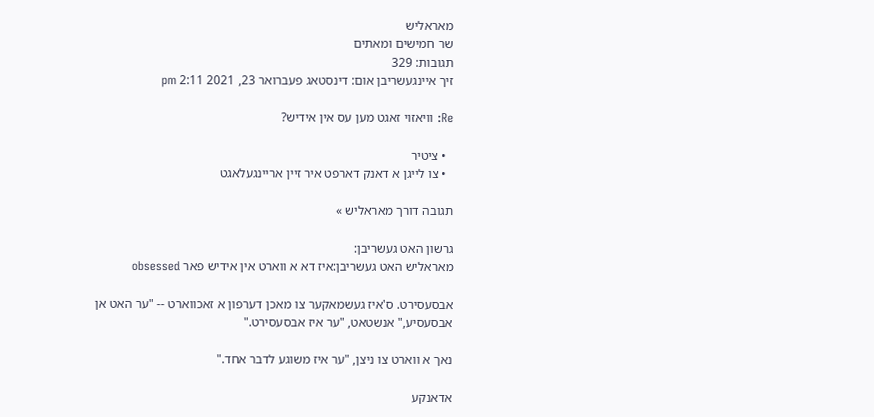מאראליש
שר חמישים ומאתים
תגובות: 329
זיך איינגעשריבן אום: דינסטאג פעברואר 23, 2021 2:11 pm

Re: וויאזוי זאגט מען עס אין אידיש?

  • ציטיר
  • צו לייגן א דאנק דארפט איר זיין אריינגעלאגט

תגובה דורך מאראליש »

גרשון האט געשריבן:
מאראליש האט געשריבן:איז דא א ווארט אין אידיש פאר obsessed

אבסעסירט. ס'איז געשמאקער צו מאכן דערפון א זאכווארט -- "ער האט אן אבסעסיע," אנשטאט, "ער איז אבסעסירט."

נאך א ווארט צו ניצן, "ער איז משוגע לדבר אחד."

אדאנקע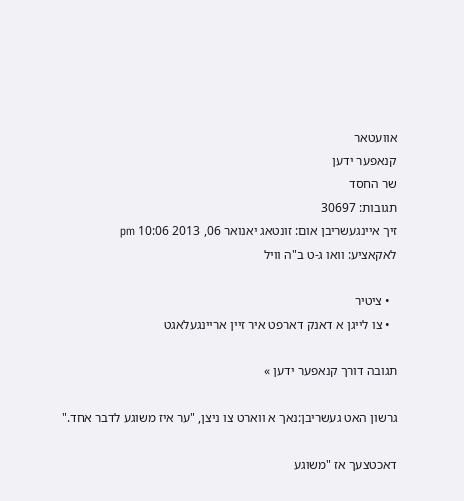אוועטאר
קנאפער ידען
שר החסד
תגובות: 30697
זיך איינגעשריבן אום: זונטאג יאנואר 06, 2013 10:06 pm
לאקאציע: וואו ג-ט ב"ה וויל

  • ציטיר
  • צו לייגן א דאנק דארפט איר זיין אריינגעלאגט

תגובה דורך קנאפער ידען »

גרשון האט געשריבן:נאך א ווארט צו ניצן, "ער איז משוגע לדבר אחד."

דאכטצעך אז "משוגע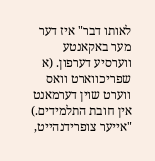לאותו דבר" איז דער מער באקאנטע ווערסיע דערפון. (א שפריכווארט וואס ווערט שוין דערמאנט אין חובת התלמידים.)
"אייער צופרידנהייט,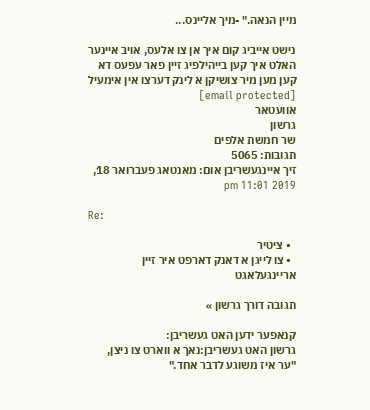מיין הנאה." -מיך אליינס...

נישט אייביג קום איך אן צו אלעס, אויב איינער האלט איך קען בייהילפיג זיין פאר עפעס דא קען מען מיר צושיקן א לינק דערצו אין אימעיל [email protected]
אוועטאר
גרשון
שר חמשת אלפים
תגובות: 5065
זיך איינגעשריבן אום: מאנטאג פעברואר 18, 2019 11:01 pm

Re:

  • ציטיר
  • צו לייגן א דאנק דארפט איר זיין אריינגעלאגט

תגובה דורך גרשון »

קנאפער ידען האט געשריבן:
גרשון האט געשריבן:נאך א ווארט צו ניצן, "ער איז משוגע לדבר אחד."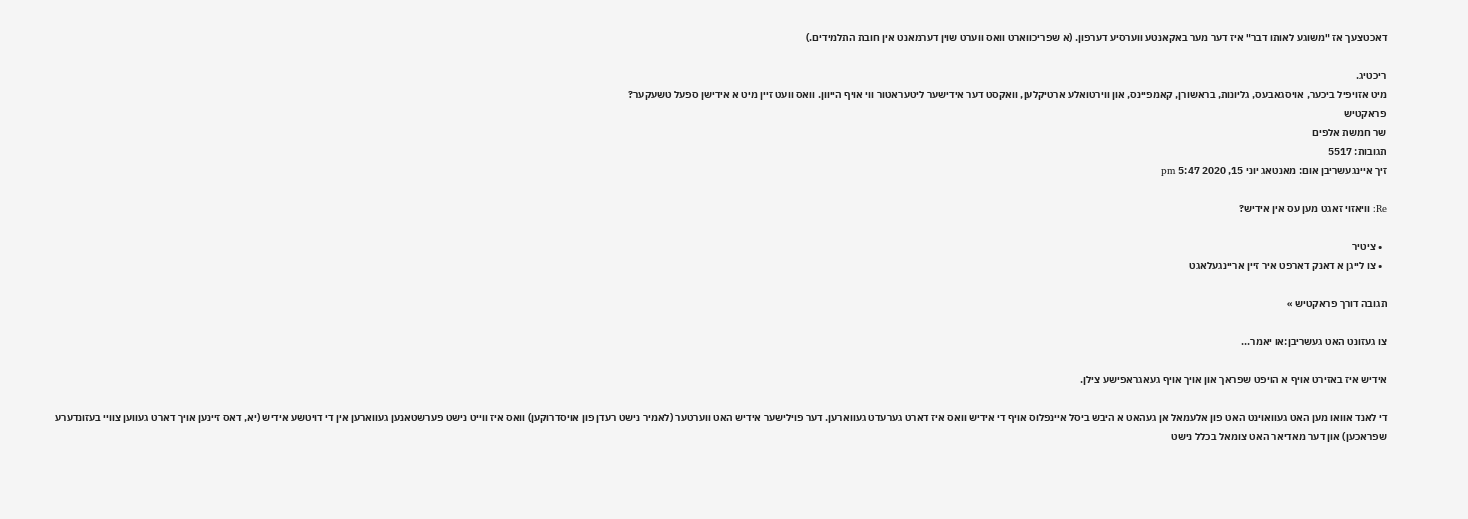דאכטצעך אז "משוגע לאותו דבר" איז דער מער באקאנטע ווערסיע דערפון. (א שפריכווארט וואס ווערט שוין דערמאנט אין חובת התלמידים.)

ריכטיג.
מיט אזויפיל ביכער, אויסגאבעס, גליונות, בראשורן, קאמפיינס, און ווירטואלע ארטיקלען, וואקסט דער אידישער ליטעראטור ווי אויף הייוון. וואס וועט זיין מיט א אידישן ספעל טשעקער?
פראקטיש
שר חמשת אלפים
תגובות: 5517
זיך איינגעשריבן אום: מאנטאג יוני 15, 2020 5:47 pm

Re: וויאזוי זאגט מען עס אין אידיש?

  • ציטיר
  • צו לייגן א דאנק דארפט איר זיין אריינגעלאגט

תגובה דורך פראקטיש »

צו געזונט האט געשריבן:או יאמר...

אידיש איז באזירט אויף א הויפט שפראך און אויך אויף געאגראפישע צילן.

די לאנד אוואו מען האט געוואוינט האט פון אלעמאל אן געהאט א היבש ביסל איינפלוס אויף די אידיש וואס איז דארט גערעדט געווארען. דער פוילישער אידיש האט ווערטער (לאמיר נישט רעדן פון אויסדרוקען) וואס איז ווייט נישט פערשטאנען געווארען אין די דויטשע אידיש (יא, דאס זיינען אויך דארט געווען צוויי בעזונדערע שפראכען) און דער מאדיאר האט צומאל בכלל נישט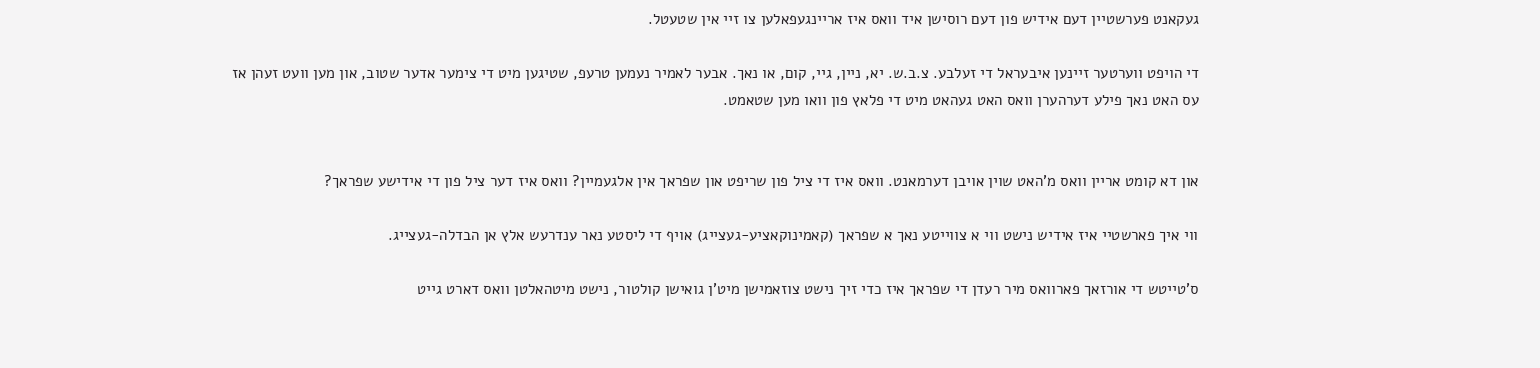געקאנט פערשטיין דעם אידיש פון דעם רוסישן איד וואס איז אריינגעפאלען צו זיי אין שטעטל.

די הויפט ווערטער זיינען איבעראל די זעלבע. צ.ב.ש. יא, ניין, גיי, קום, או נאך. אבער לאמיר נעמען טרעפ, שטיגען מיט די צימער אדער שטוב, און מען וועט זעהן אז עס האט נאך פילע דערהערן וואס האט געהאט מיט די פלאץ פון וואו מען שטאמט.


און דא קומט אריין וואס מ'האט שוין אויבן דערמאנט. וואס איז די ציל פון שריפט און שפראך אין אלגעמיין? וואס איז דער ציל פון די אידישע שפראך?

ווי איך פארשטיי איז אידיש נישט ווי א צווייטע נאך א שפראך (קאמינוקאציע-געצייג) אויף די ליסטע נאר ענדרעש אלץ אן הבדלה-געצייג.

ס'טייטש די אורזאך פארוואס מיר רעדן די שפראך איז כדי זיך נישט צוזאמישן מיט'ן גואישן קולטור, נישט מיטהאלטן וואס דארט גייט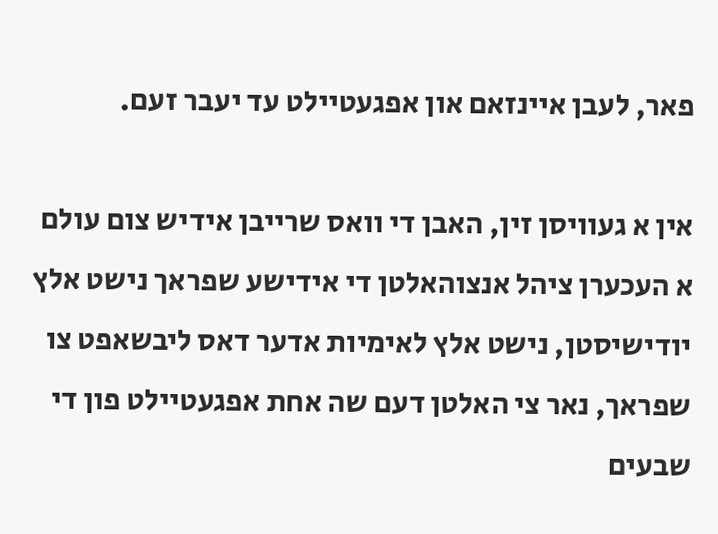פאר, לעבן איינזאם און אפגעטיילט עד יעבר זעם.

אין א געוויסן זין, האבן די וואס שרייבן אידיש צום עולם א העכערן ציהל אנצוהאלטן די אידישע שפראך נישט אלץ יודישיסטן, נישט אלץ לאימיות אדער דאס ליבשאפט צו שפראך, נאר צי האלטן דעם שה אחת אפגעטיילט פון די שבעים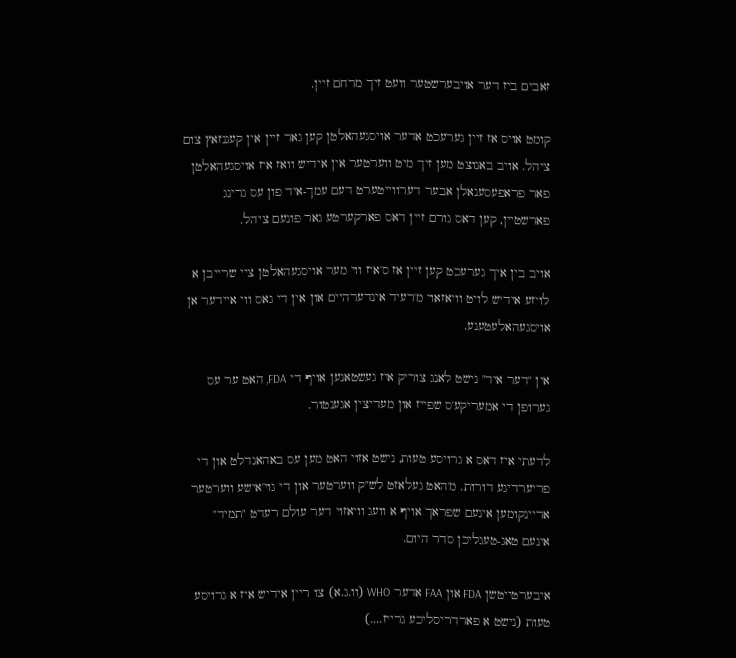זאבים ביז דער אויבערשטער וועט זיך מרחם זיין.

קומט אויס אז זיין גערעכט אדער אויסגעהאלטן קען גאר זיין אין קעגנזאץ צום ציהל. אויב באנוצט מען זיך מיט ווערטער אין אידיש וואז איז אויסגעהאלטן פאר פראפעסענאלן אבער דערווייטערט דעם עמך-איד פון עס גרינג פארשטיין, קען דאס גורם זיין דאס פארקערטע גאר פונעם ציהל.

אויב בין איך גערעכט קען זיין אז ס'איז ווי מער אויסגעהאלטן ציי שרייבן א לויזע אידיש לויט וויאזאוי מ'רעיד אינדערהיים און אין די גאס ווי איידער אן אויסגעהאלעטענע.

אין "דער איד" נישט לאנג צוריק איז געשטאנען אויף די FDA, האט ער עס גערופן די אמעריקע'ס שפייז און מעדיצין אגענטור.

לדעתי איז דאס א גרויסע טעות, נישט אזוי האט מען עס באהאנדלט און די פריערדיגע דורות. מ'האט געלאזט לש"ק ווערטער און די גוי'אישע ווערטער אריינקומען אינעם שפראך אויף א וועג וויאזוי דער עולם רעדט "תמיד" אינעם טאג-טעגליכן סדר היום.

איבערטייטשן FDA און FAA אדער WHO (וו.ג.א) צו ריין אידיש איז א גרויסע טעות (נישט א פארדריסליכע גרייז....)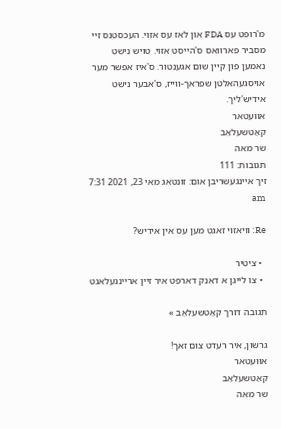מ'רופט עס FDA און לאז עס אזוי. העכסטנס זיי מסביר פארוואס ס'הייסט אזוי. טויש נישט נאמען פון קיין שום אגענטור. ס'איז אפשר מער אויסגעהאלטן שפראך-ווייז, ס'אבער נישט אידיש'ליך.
אוועטאר
קאַטשעלאַב
שר מאה
תגובות: 111
זיך איינגעשריבן אום: זונטאג מאי 23, 2021 7:31 am

Re: וויאזוי זאגט מען עס אין אידיש?

  • ציטיר
  • צו לייגן א דאנק דארפט איר זיין אריינגעלאגט

תגובה דורך קאַטשעלאַב »

גרשון, איר רעדט צום זאך!
אוועטאר
קאַטשעלאַב
שר מאה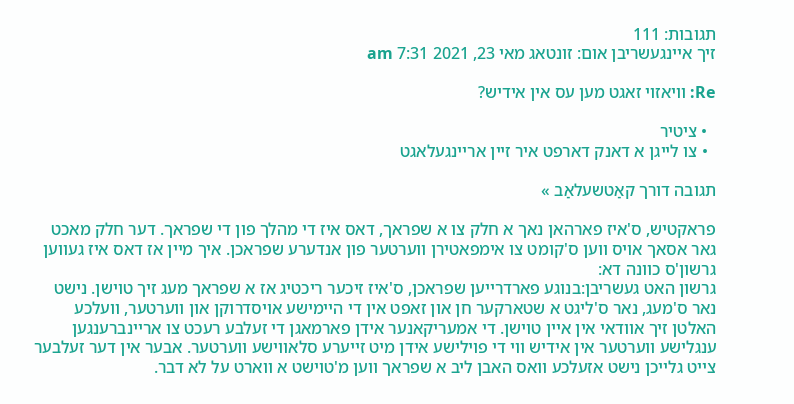תגובות: 111
זיך איינגעשריבן אום: זונטאג מאי 23, 2021 7:31 am

Re: וויאזוי זאגט מען עס אין אידיש?

  • ציטיר
  • צו לייגן א דאנק דארפט איר זיין אריינגעלאגט

תגובה דורך קאַטשעלאַב »

פראקטיש, ס'איז פארהאן נאך א חלק צו א שפראך, דאס איז די מהלך פון די שפראך. דער חלק מאכט גאר אסאך אויס ווען ס'קומט צו אימפאטירן ווערטער פון אנדערע שפראכן. איך מיין אז דאס איז געווען גרשון'ס כוונה דא:
גרשון האט געשריבן:בנוגע פארדרייען שפראכן, ס'איז זיכער ריכטיג אז א שפראך מעג זיך טוישן. נישט נאר ס'מעג, נאר ס'ליגט א שטארקער חן און זאפט אין די היימישע אויסדרוקן און ווערטער, וועלכע האלטן זיך אוודאי אין איין טוישן. די אמעריקאנער אידן פארמאגן די זעלבע רעכט צו אריינברענגען ענגלישע ווערטער אין אידיש ווי די פוילישע אידן מיט זייערע סלאווישע ווערטער. אבער אין דער זעלבער צייט גלייכן נישט אזעלכע וואס האבן ליב א שפראך ווען מ'טוישט א ווארט על לא דבר.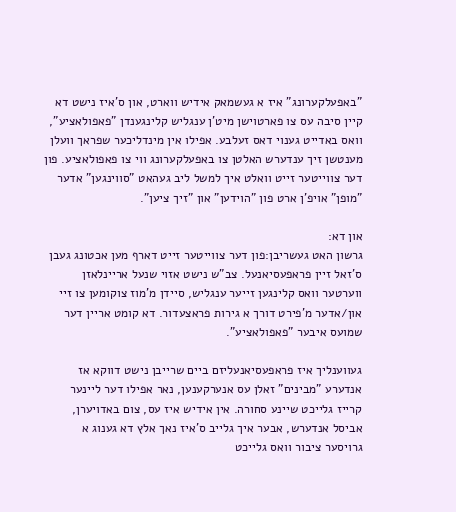"באפעלקערונג" איז א געשמאק אידיש ווארט, און ס'איז נישט דא קיין סיבה עס צו פארטוישן מיט'ן ענגליש קלינגענדן "פאפולאציע", וואס באדייט גענוי דאס זעלבע. אפילו אין מינדליכער שפראך וועלן מענטשן זיך ענדערש האלטן צו באפעלקערונג ווי צו פאפולאציע. פון דער צווייטער זייט וואלט איך למשל ליב געהאט "סווינגען" אדער "מופן" אויפ'ן ארט פון "הוידען" און "זיך ציען".

און דא:
גרשון האט געשריבן:פון דער צווייטער זייט דארף מען אכטונג געבן ס'זאל זיין פראפעסיאנעל. צב"ש נישט אזוי שנעל אריינלאזן ווערטער וואס קלינגען זייער ענגליש, סיידן מ'מוז צוקומען צו זיי און/אדער מ'פירט דורך א גירות פראצעדור. דא קומט אריין דער שמועס איבער "פאפולאציע".

געווענליך איז פראפעסיאנעליזם ביים שרייבן נישט דווקא אז אנדערע "מבינים" זאלן עס אנערקענען, נאר אפילו דער ליינער קרייז גלייכט שיינע סחורה. אין אידיש איז עס, צום באדויערן, אביסל אנדערש, אבער איך גלייב ס'איז נאך אלץ דא גענוג א גרויסער ציבור וואס גלייכט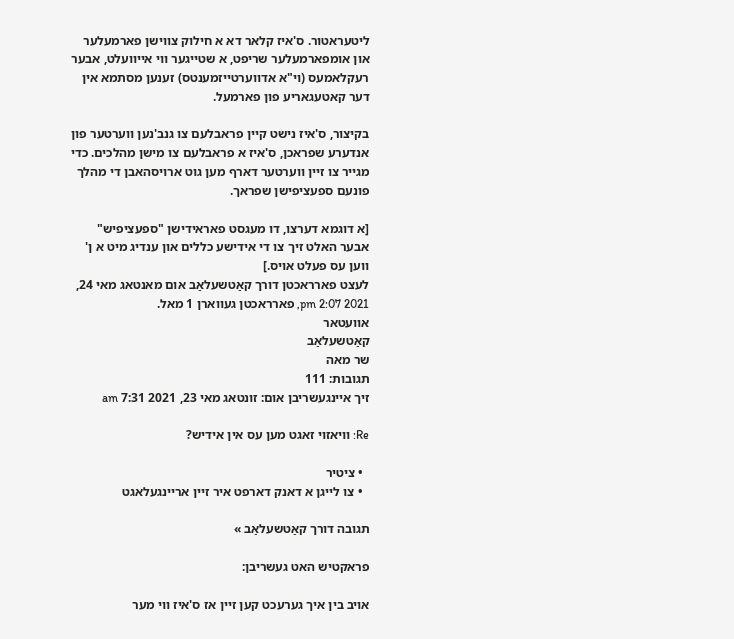ליטעראטור. ס'איז קלאר דא א חילוק צווישן פארמעלער און אומפארמעלער שריפט, א שטייגער ווי אייוועלט, אבער רעקלאמעס (וי"א אדווערטייזמענטס) זענען מסתמא אין דער קאטעגאריע פון פארמעל.

בקיצור, ס'איז נישט קיין פראבלעם צו גנב'נען ווערטער פון אנדערע שפראכן, ס'איז א פראבלעם צו מישן מהלכים. כדי מגייר צו זיין ווערטער דארף מען גוט ארויסהאבן די מהלך פונעם ספעציפישן שפראך.

[א דוגמא דערצו, דו מעגסט פאראידישן "ספעציפיש" אבער האלט זיך צו די אידישע כללים און ענדיג מיט א ן' ווען עס פעלט אויס.]
לעצט פארראכטן דורך קאַטשעלאַב אום מאנטאג מאי 24, 2021 2:07 pm, פארראכטן געווארן 1 מאל.
אוועטאר
קאַטשעלאַב
שר מאה
תגובות: 111
זיך איינגעשריבן אום: זונטאג מאי 23, 2021 7:31 am

Re: וויאזוי זאגט מען עס אין אידיש?

  • ציטיר
  • צו לייגן א דאנק דארפט איר זיין אריינגעלאגט

תגובה דורך קאַטשעלאַב »

פראקטיש האט געשריבן:

אויב בין איך גערעכט קען זיין אז ס'איז ווי מער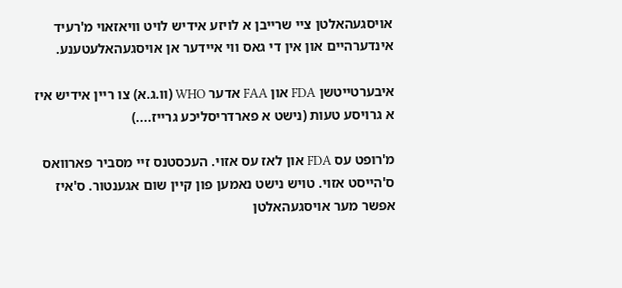אויסגעהאלטן ציי שרייבן א לויזע אידיש לויט וויאזאוי מ'רעיד אינדערהיים און אין די גאס ווי איידער אן אויסגעהאלעטענע.

איבערטייטשן FDA און FAA אדער WHO (וו.ג.א) צו ריין אידיש איז א גרויסע טעות (נישט א פארדריסליכע גרייז....)

מ'רופט עס FDA און לאז עס אזוי. העכסטנס זיי מסביר פארוואס ס'הייסט אזוי. טויש נישט נאמען פון קיין שום אגענטור. ס'איז אפשר מער אויסגעהאלטן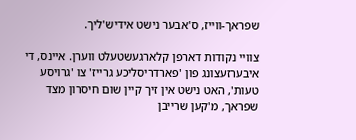שפראך-ווייז, ס'אבער נישט אידיש'ליך.

צוויי נקודות דארפן קלארגעשטעלט ווערן. איינס, די איבערזעצונג פון 'פארדריסליכע גרייז' צו 'גרויסע טעות', האט נישט אין זיך קיין שום חיסרון מצד שפראך, מ'קען שרייבן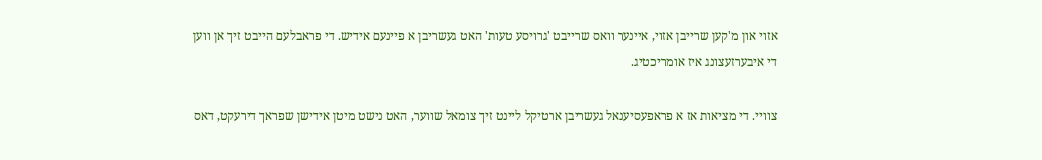אזוי און מ'קען שרייבן אזוי, איינער וואס שרייבט 'גרויסע טעות' האט געשריבן א פיינעם אידיש. די פראבלעם הייבט זיך אן ווען די איבערזעצונג איז אומריכטיג.

צוויי. די מציאות אז א פראפעסיענאל געשריבן ארטיקל ליינט זיך צומאל שווער, האט נישט מיטן אידישן שפראך דירעקט, דאס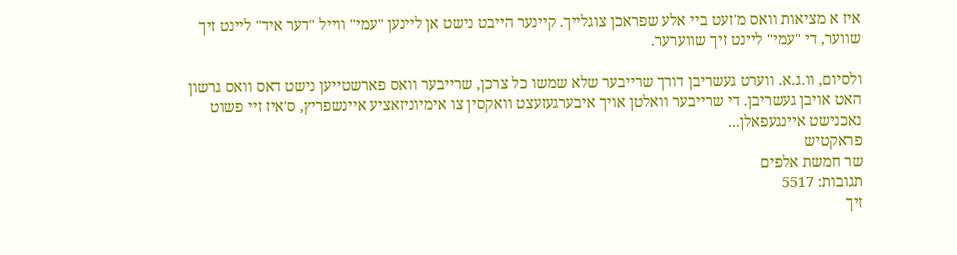איז א מציאות וואס מ'זעט ביי אלע שפראכן צוגלייך. קיינער הייבט נישט אן ליינען "עמי" ווייל "דער איד" ליינט זיך שווער, די "עמי" ליינט זיך שווערער.

ולסיום, וו.ג.א. ווערט געשריבן דורך שרייבער שלא שמשו כל צרכן, שרייבער וואס פארשטייען נישט דאס וואס גרשון האט אויבן געשריבן. די שרייבער וואלטן אויך איבערגעזעצט וואקסין צו אימיוניזאציע איינשפריץ, ס'איז זיי פשוט נאכנישט איינגעפאלן...
פראקטיש
שר חמשת אלפים
תגובות: 5517
זיך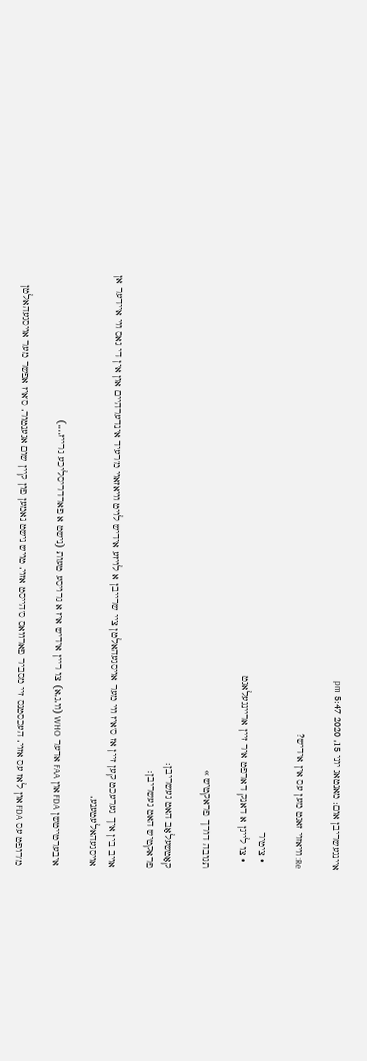איינגעשריבן אום: מאנטאג יוני 15, 2020 5:47 pm

Re: וויאזוי זאגט מען עס אין אידיש?

  • ציטיר
  • צו לייגן א דאנק דארפט איר זיין אריינגעלאגט

תגובה דורך פראקטיש »

קאַטשעלאַב האט געשריבן:
פראקטיש האט געשריבן:

אויב בין איך גערעכט קען זיין אז ס'איז ווי מער אויסגעהאלטן ציי שרייבן א לויזע אידיש לויט וויאזאוי מ'רעיד אינדערהיים און אין די גאס ווי איידער אן אויסגעהאלעטענע.

איבערטייטשן FDA און FAA אדער WHO (וו.ג.א) צו ריין אידיש איז א גרויסע טעות (נישט א פארדריסליכע גרייז....)

מ'רופט עס FDA און לאז עס אזוי. העכסטנס זיי מסביר פארוואס ס'הייסט אזוי. טויש נישט נאמען פון קיין שום אגענטור. ס'איז אפשר מער אויסגעהאלטן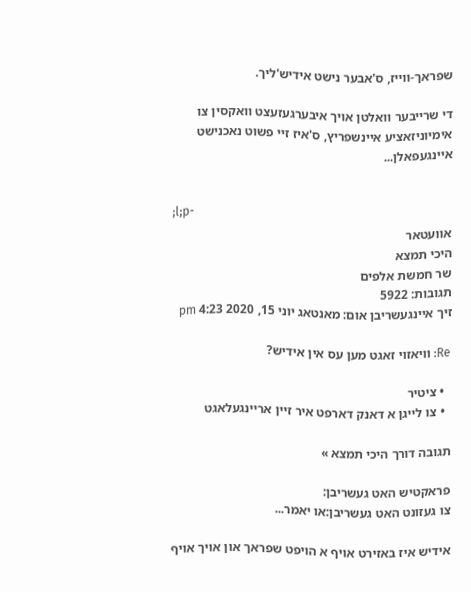שפראך-ווייז, ס'אבער נישט אידיש'ליך.

די שרייבער וואלטן אויך איבערגעזעצט וואקסין צו אימיוניזאציע איינשפריץ, ס'איז זיי פשוט נאכנישט איינגעפאלן...


;l;p-
אוועטאר
היכי תמצא
שר חמשת אלפים
תגובות: 5922
זיך איינגעשריבן אום: מאנטאג יוני 15, 2020 4:23 pm

Re: וויאזוי זאגט מען עס אין אידיש?

  • ציטיר
  • צו לייגן א דאנק דארפט איר זיין אריינגעלאגט

תגובה דורך היכי תמצא »

פראקטיש האט געשריבן:
צו געזונט האט געשריבן:או יאמר...

אידיש איז באזירט אויף א הויפט שפראך און אויך אויף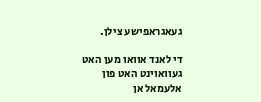געאגראפישע צילן.

די לאנד אוואו מען האט געוואוינט האט פון אלעמאל אן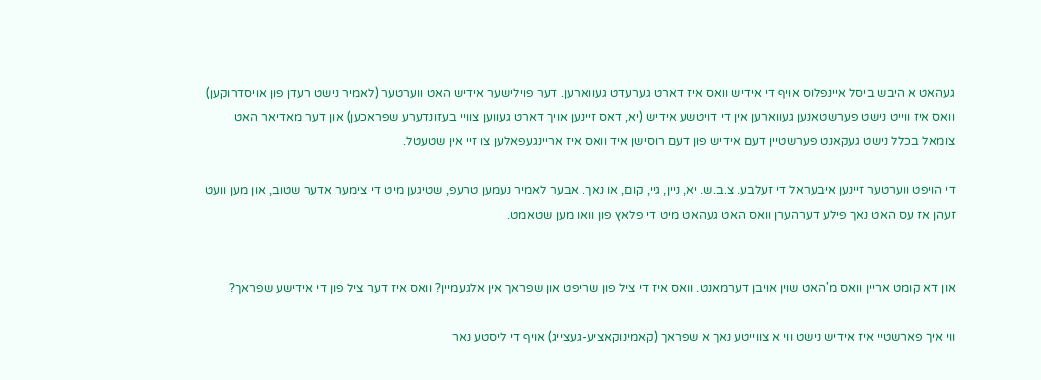געהאט א היבש ביסל איינפלוס אויף די אידיש וואס איז דארט גערעדט געווארען. דער פוילישער אידיש האט ווערטער (לאמיר נישט רעדן פון אויסדרוקען) וואס איז ווייט נישט פערשטאנען געווארען אין די דויטשע אידיש (יא, דאס זיינען אויך דארט געווען צוויי בעזונדערע שפראכען) און דער מאדיאר האט צומאל בכלל נישט געקאנט פערשטיין דעם אידיש פון דעם רוסישן איד וואס איז אריינגעפאלען צו זיי אין שטעטל.

די הויפט ווערטער זיינען איבעראל די זעלבע. צ.ב.ש. יא, ניין, גיי, קום, או נאך. אבער לאמיר נעמען טרעפ, שטיגען מיט די צימער אדער שטוב, און מען וועט זעהן אז עס האט נאך פילע דערהערן וואס האט געהאט מיט די פלאץ פון וואו מען שטאמט.


און דא קומט אריין וואס מ'האט שוין אויבן דערמאנט. וואס איז די ציל פון שריפט און שפראך אין אלגעמיין? וואס איז דער ציל פון די אידישע שפראך?

ווי איך פארשטיי איז אידיש נישט ווי א צווייטע נאך א שפראך (קאמינוקאציע-געצייג) אויף די ליסטע נאר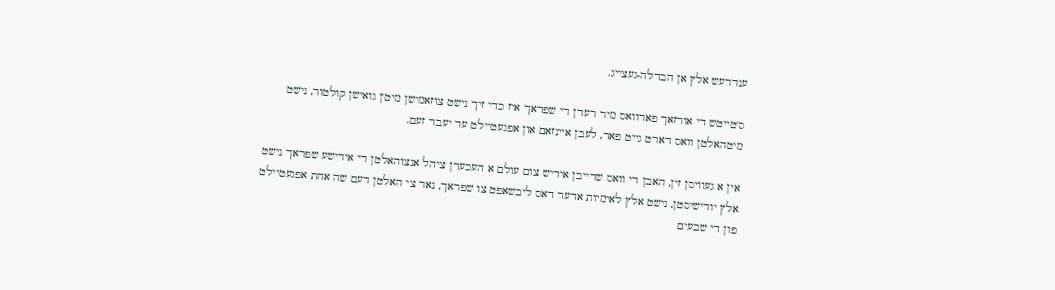ענדרעש אלץ אן הבדלה-געצייג.

ס'טייטש די אורזאך פארוואס מיר רעדן די שפראך איז כדי זיך נישט צוזאמישן מיט'ן גואישן קולטור, נישט מיטהאלטן וואס דארט גייט פאר, לעבן איינזאם און אפגעטיילט עד יעבר זעם.

אין א געוויסן זין, האבן די וואס שרייבן אידיש צום עולם א העכערן ציהל אנצוהאלטן די אידישע שפראך נישט אלץ יודישיסטן, נישט אלץ לאימיות אדער דאס ליבשאפט צו שפראך, נאר צי האלטן דעם שה אחת אפגעטיילט פון די שבעים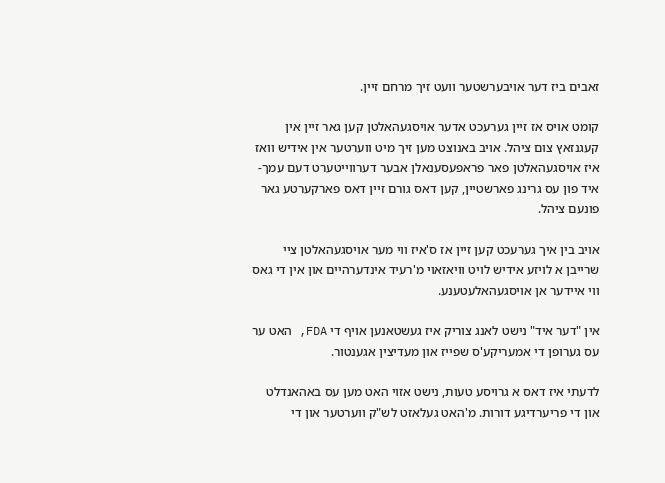זאבים ביז דער אויבערשטער וועט זיך מרחם זיין.

קומט אויס אז זיין גערעכט אדער אויסגעהאלטן קען גאר זיין אין קעגנזאץ צום ציהל. אויב באנוצט מען זיך מיט ווערטער אין אידיש וואז איז אויסגעהאלטן פאר פראפעסענאלן אבער דערווייטערט דעם עמך-איד פון עס גרינג פארשטיין, קען דאס גורם זיין דאס פארקערטע גאר פונעם ציהל.

אויב בין איך גערעכט קען זיין אז ס'איז ווי מער אויסגעהאלטן ציי שרייבן א לויזע אידיש לויט וויאזאוי מ'רעיד אינדערהיים און אין די גאס ווי איידער אן אויסגעהאלעטענע.

אין "דער איד" נישט לאנג צוריק איז געשטאנען אויף די FDA, האט ער עס גערופן די אמעריקע'ס שפייז און מעדיצין אגענטור.

לדעתי איז דאס א גרויסע טעות, נישט אזוי האט מען עס באהאנדלט און די פריערדיגע דורות. מ'האט געלאזט לש"ק ווערטער און די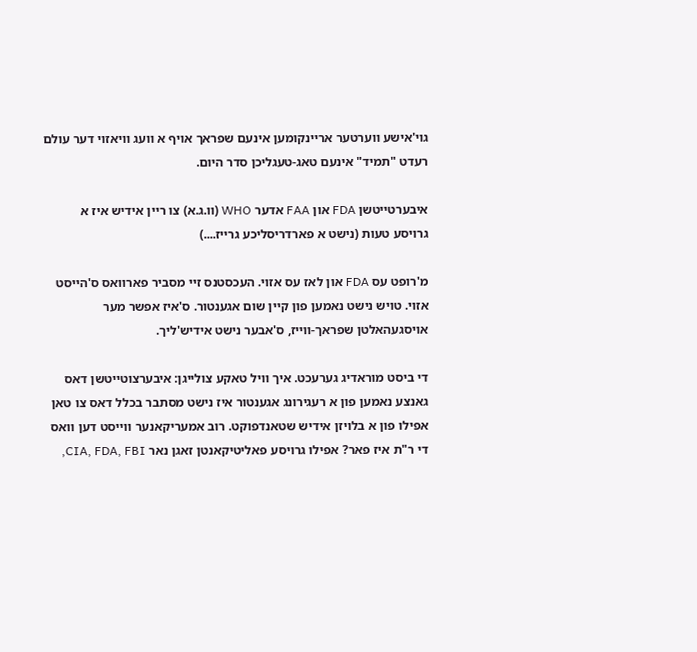גוי'אישע ווערטער אריינקומען אינעם שפראך אויף א וועג וויאזוי דער עולם רעדט "תמיד" אינעם טאג-טעגליכן סדר היום.

איבערטייטשן FDA און FAA אדער WHO (וו.ג.א) צו ריין אידיש איז א גרויסע טעות (נישט א פארדריסליכע גרייז....)

מ'רופט עס FDA און לאז עס אזוי. העכסטנס זיי מסביר פארוואס ס'הייסט אזוי. טויש נישט נאמען פון קיין שום אגענטור. ס'איז אפשר מער אויסגעהאלטן שפראך-ווייז, ס'אבער נישט אידיש'ליך.

די ביסט מוראדיג גערעכט. איך וויל טאקע צולייגן: איבערצוטייטשן דאס גאנצע נאמען פון א רעגירונג אגענטור איז נישט מסתבר בכלל דאס צו טאן אפילו פון א בלויזן אידיש שטאנדפוקט. רוב אמעריקאנער ווייסט דען וואס די ר"ת איז פאר? אפילו גרויסע פאליטיקאנטן זאגן נאר CIA, FDA, FBI,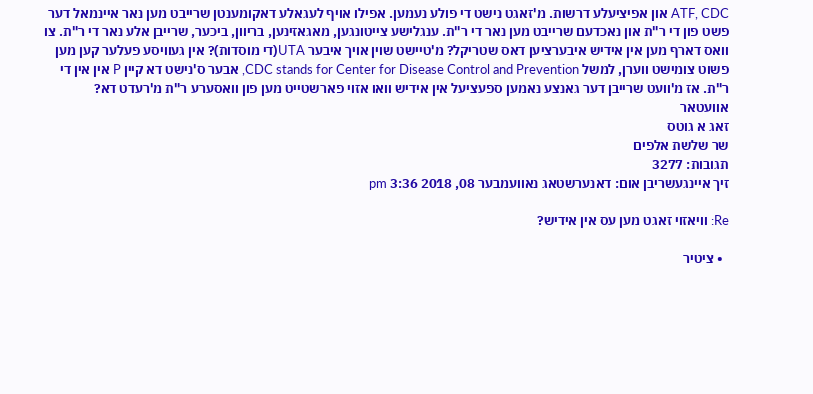ATF, CDC און אפיציעלע דרשות. מ'זאגט נישט די פולע נעמען. אפילו אויף לעגאלע דאקומענטן שרייבט מען נאר איינמאל דער פשט פון די ר"ת און נאכדעם שרייבט מען נאר די ר"ת. ענגלישע צייטונגען, מאגאזינען, בריוון, ביכער, שרייבן אלע נאר די ר"ת. צו וואס דארף מען אין אידיש איבערציען דאס שטריקל? מ'טיישט שוין אויך איבער UTA(די מוסדות)? אין געוויסע פעלער קען מען פשוט צומישט ווערן, למשל CDC stands for Center for Disease Control and Prevention, אבער ס'נישט דא קיין P אין אין די ר"ת. אז מ'וועט שרייבן דער גאנצע נאמען ספעציעל אין אידיש וואו אזוי פארשטייט מען פון וואסערע ר"ת מ'רעדט דא?
אוועטאר
זאג א גוטס
שר שלשת אלפים
תגובות: 3277
זיך איינגעשריבן אום: דאנערשטאג נאוועמבער 08, 2018 3:36 pm

Re: וויאזוי זאגט מען עס אין אידיש?

  • ציטיר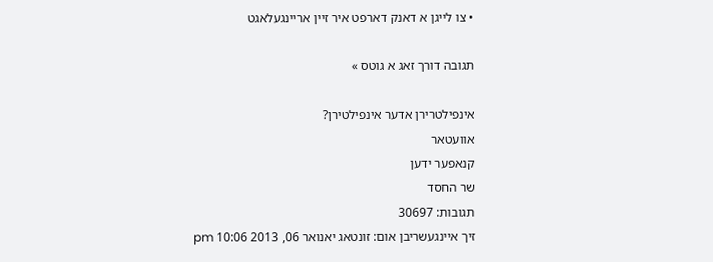• צו לייגן א דאנק דארפט איר זיין אריינגעלאגט

תגובה דורך זאג א גוטס »

אינפילטרירן אדער אינפילטירן?
אוועטאר
קנאפער ידען
שר החסד
תגובות: 30697
זיך איינגעשריבן אום: זונטאג יאנואר 06, 2013 10:06 pm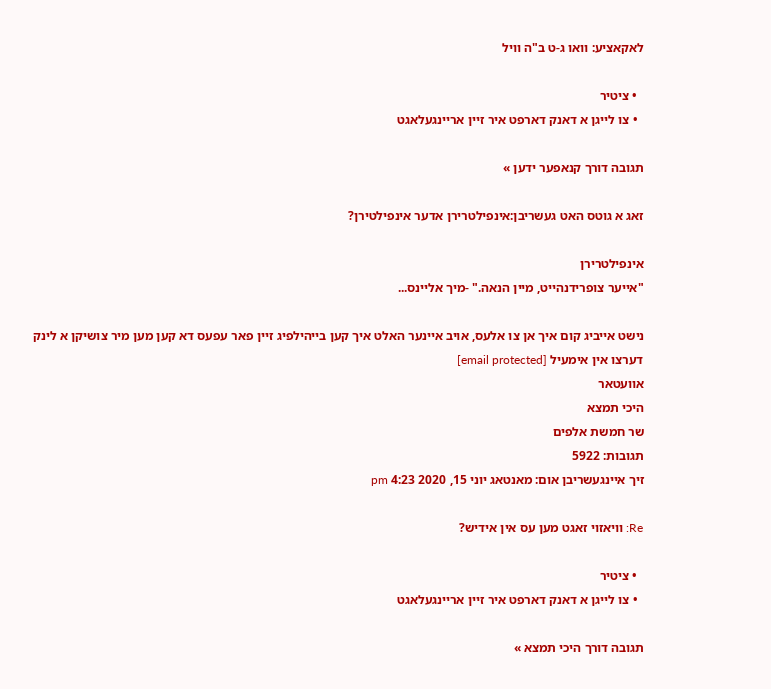לאקאציע: וואו ג-ט ב"ה וויל

  • ציטיר
  • צו לייגן א דאנק דארפט איר זיין אריינגעלאגט

תגובה דורך קנאפער ידען »

זאג א גוטס האט געשריבן:אינפילטרירן אדער אינפילטירן?

אינפילטרירן
"אייער צופרידנהייט, מיין הנאה." -מיך אליינס...

נישט אייביג קום איך אן צו אלעס, אויב איינער האלט איך קען בייהילפיג זיין פאר עפעס דא קען מען מיר צושיקן א לינק דערצו אין אימעיל [email protected]
אוועטאר
היכי תמצא
שר חמשת אלפים
תגובות: 5922
זיך איינגעשריבן אום: מאנטאג יוני 15, 2020 4:23 pm

Re: וויאזוי זאגט מען עס אין אידיש?

  • ציטיר
  • צו לייגן א דאנק דארפט איר זיין אריינגעלאגט

תגובה דורך היכי תמצא »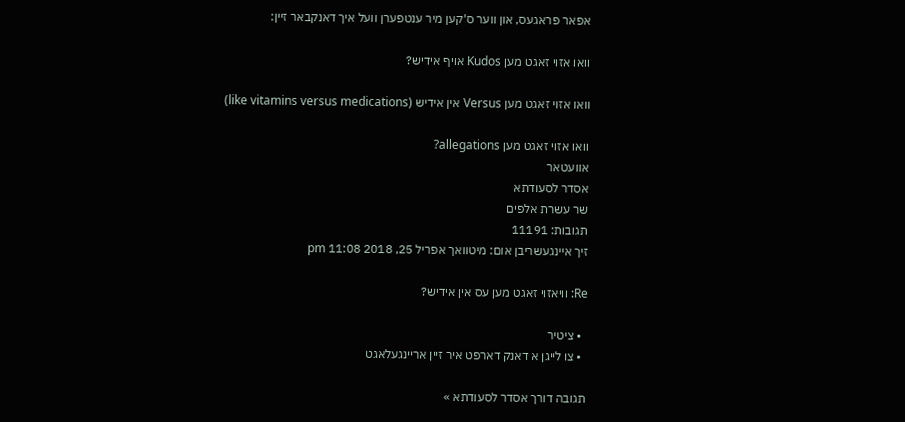אפאר פראגעס, און ווער ס'קען מיר ענטפערן וועל איך דאנקבאר זיין:

וואו אזוי זאגט מען Kudos אויף אידיש?

וואו אזוי זאגט מען Versus אין אידיש (like vitamins versus medications)

וואו אזוי זאגט מען allegations?
אוועטאר
אסדר לסעודתא
שר עשרת אלפים
תגובות: 11191
זיך איינגעשריבן אום: מיטוואך אפריל 25, 2018 11:08 pm

Re: וויאזוי זאגט מען עס אין אידיש?

  • ציטיר
  • צו לייגן א דאנק דארפט איר זיין אריינגעלאגט

תגובה דורך אסדר לסעודתא »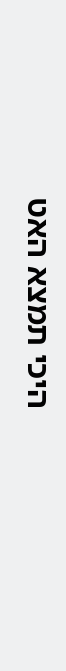היכי תמצא האט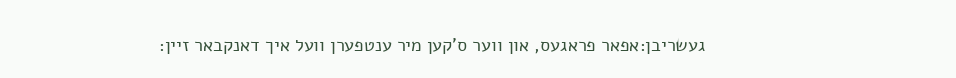געשריבן:אפאר פראגעס, און ווער ס'קען מיר ענטפערן וועל איך דאנקבאר זיין: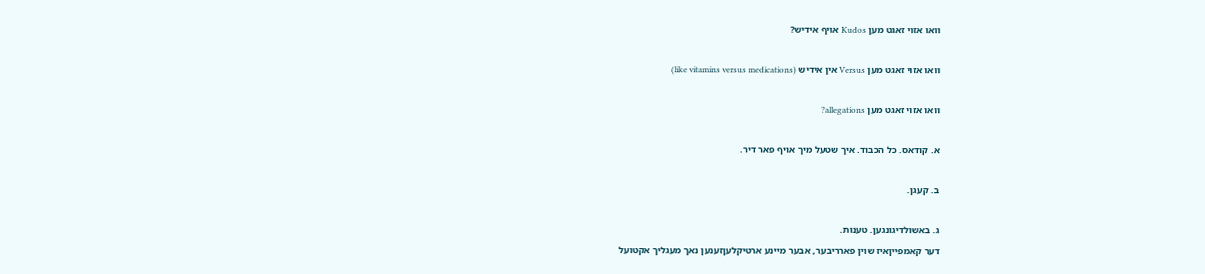וואו אזוי זאגט מען Kudos אויף אידיש?

וואו אזוי זאגט מען Versus אין אידיש (like vitamins versus medications)

וואו אזוי זאגט מען allegations?

א. קודאס. כל הכבוד. איך שטעל מיך אויף פאר דיר.

ב. קעגן.

ג. באשולדיגונגען. טענות.
דער קאמפייןאיז שוין פארריבער, אבער מיינע ארטיקלעןזענען נאך מעגליך אקטועל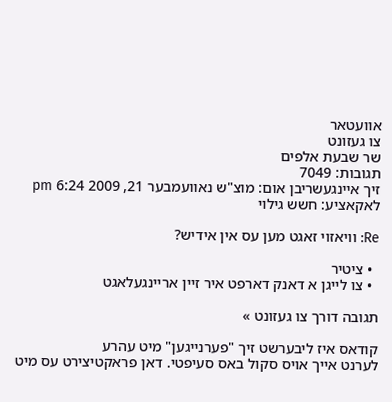אוועטאר
צו געזונט
שר שבעת אלפים
תגובות: 7049
זיך איינגעשריבן אום: מוצ"ש נאוועמבער 21, 2009 6:24 pm
לאקאציע: חשש גילוי

Re: וויאזוי זאגט מען עס אין אידיש?

  • ציטיר
  • צו לייגן א דאנק דארפט איר זיין אריינגעלאגט

תגובה דורך צו געזונט »

קודאס איז ליבערשט זיך "פערנייגען" מיט עהרע
לערנט אייך אויס סקול באס סעיפטי. דאן פראקטיצירט עס מיט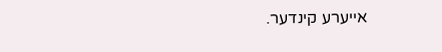אייערע קינדער.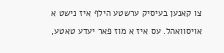צו קאנען בעיסיק ערשטע הילף איז נישט א אויסוואהל. עס איז א מוז פאר יעדע טאטע,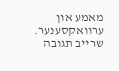מאמע און ערוואקסענער.
שרייב תגובה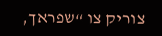צוריק צו “שפראך,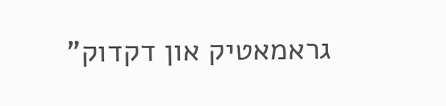גראמאטיק און דקדוק”